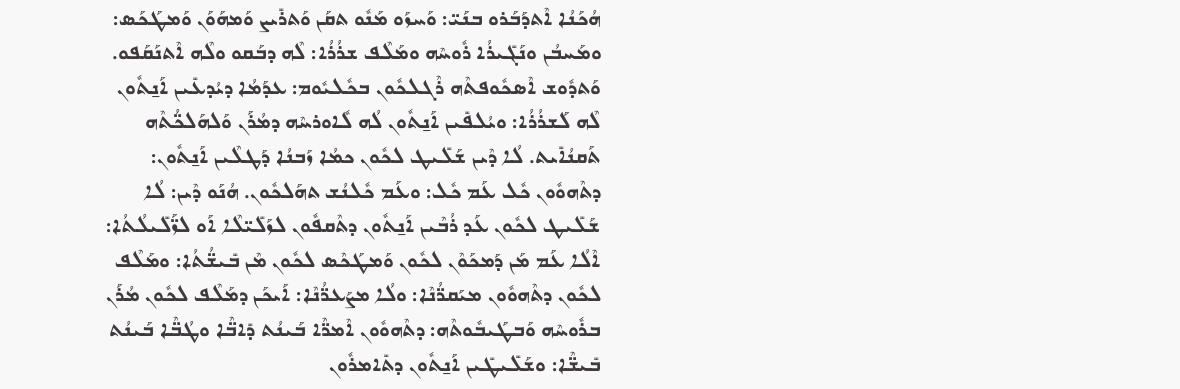ܗܳܟܰܢܳܐ ܐܶܬܕܰܒܰܪܘ ܒܢܰܝ̈: ܘܰܚܙܰܘ ܡܰܢܽܘ ܬܩܰܢ ܘܰܬܪܺܝܨ ܘܰܡܗܰܘܰܢ ܘܰܡܛܰܟܰܣ: ܘܡܰܚܒܳܢ ܘܢܰܓܺܝܪܳܐ ܪܽܘܚܶܗ ܘܡܰܠܶܦ ܫܪܳܪܳܐ: ܠܶܗ ܕܒܰܩܘ ܘܠܶܗ ܐܶܬܢܰܩܰܦܘ. ܘܰܬܕܽܘܫ ܐܶܣܟܽܘܦܬܶܗ ܪܶܓܠܟܽܘܢ ܒܟܽܠܝܽܘܡ: ܥܕܰܡܳܐ ܕܝܳܕܥܺܝܢ ܐܰܢ̱ܬܽܘܢ ܠܶܗ ܠܰܫܪܳܪܳܐ: ܘܝܳܠܦܺܝܢ ܐܰܢ̱ܬܽܘܢ ܠܳܗ ܠܽܐܘܪܚܶܗ ܕܡܳܪܰܢ ܘܰܠܗܰܠܟ̈ܳܬܶܗ ܬܰܩܢܳܐܺܝܬ. ܠܳܐ ܕܶܝܢ ܫܰܠܺܝܛ ܠܟܽܘܢ ܟܡܳܐ ܙܰܒܢܳܐ ܕܰܛܠܶܝܢ ܐܰܢ̱ܬܽܘܢ: ܕܬܶܗܘܽܘܢ ܟܽܠ ܥܰܡ ܟܽܠ: ܘܥܰܡ ܟܽܠܢܳܫ ܬܗܰܠܟܽܘܢ. ܗܳܢܰܘ ܕܶܝܢ: ܠܳܐ ܫܰܠܺܝܛ ܠܟܽܘܢ ܥܰܕ ܪܳܒܶܝܢ ܐܰܢ̱ܬܽܘܢ ܕܬܶܩܦܽܘܢ ܠܙܰܠܺܝ̈ܠܶܐ ܐܰܘ ܠܙ̈ܰܠܺܝܠܳܬܳܐ: ܐܶܠܳܐ ܥܰܡ ܡܰܢ ܕܰܡܟܰܘܶܢ ܠܟܽܘܢ ܘܰܡܛܰܟܶܣ ܠܟܽܘܢ ܡܶܢ ܒܺܝܫ̈ܳܬܳܐ: ܘܡܰܠܶܦ ܠܟܽܘܢ ܕܬܶܗܘܽܘܢ ܡܝܰܩܪ̈ܳܢܶܐ: ܘܠܳܐ ܡܨܰܥܪ̈ܳܢܶܐ: ܐܰܝܟܰܢ ܕܡܰܠܶܦ ܠܟܽܘܢ ܡܳܪܰܢ ܒܪܽܘܚܶܗ ܘܰܒܛܰܝܒܽܘܬܶܗ: ܕܬܶܗܘܽܘܢ ܐܶܡܪ̈ܶܐ ܒܰܝܢܳܬ ܕܺܐܒ̈ܶܐ ܘܛܳܒ̈ܶܐ ܒܰܝܢܳܬ ܒܺܝܫ̈ܶܐ: ܘܫܰܠܺܝܛܺܝܢ ܐܰܢ̱ܬܽܘܢ ܕܬܺܐܡܪܽܘܢ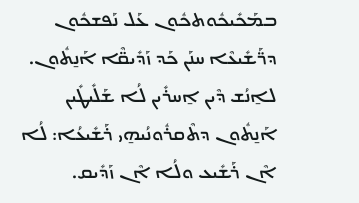ܒܡܰܟܺܝܟܽܘܬܟܽܘܢ ܥܰܠ ܢܰܦܫܟܽܘܢ ܕܪ̈ܰܫܺܝܥܶܐ ܚܢܰܢ ܟܰܕ ܙܰܕܺܝܩ̈ܶܐ ܐܰܢ̱ܬܽܘܢ. ܠܐ̱ܢܳܫ ܕܶܝܢ ܐ̱ܚܪܺܝܢ ܠܳܐ ܫܰܠܺܝܛܺܝܢ ܐܰܢ̱ܬܽܘܢ ܕܬܶܩܪܽܘܢܳܝܗ̱ܝ ܪܰܫܺܝܥܳܐ: ܠܳܐ ܐܶܢ ܪܰܫܺܝܥ ܘܠܳܐ ܐܶܢ ܙܰܕܺܝܩ.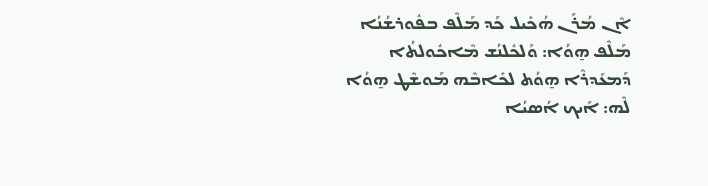ܐܶܢ ܡܳܪܰܢ ܗܳܟܺܝܠ ܟܰܕ ܡܰܠܶܦ ܒܦܽܘܪܫܳܢܳܐ ܡܰܠܶܦ ܗ̱ܘܳܐ: ܘܰܠܟܽܠܢܳܫ ܡܶܐܟܽܘܠܬܳܐ ܕܰܡܥܰܕܪܶܐ ܗ̱ܘܳܬ ܠܟܺܐܒܶܗ ܡܰܘܫܶܛ ܗ̱ܘܳܐ ܠܶܗ: ܐܰܝܟ ܐܳܣܝܳܐ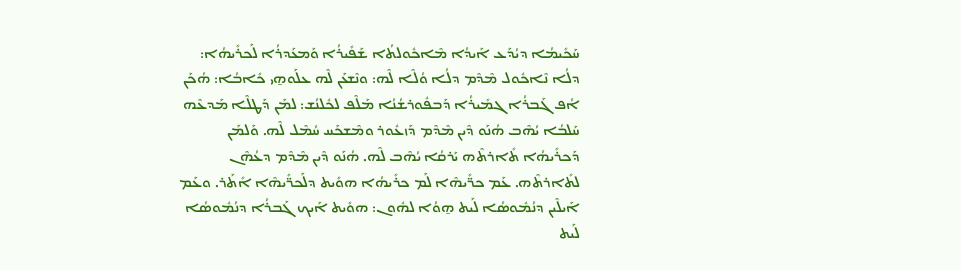ܚܰܟܺܝܡܳܐ ܕܝܳܕܰܥ ܐܰܝܕܳܐ ܡܶܐܟܽܘܠܬܳܐ ܫܰܦܺܝܪܳܐ ܘܰܡܥܰܕܪܳܐ ܠܰܟܪܺܝܗܳܐ: ܕܠܳܐ ܢܶܐܟܽܘܠ ܡܶܕܶܡ ܕܠܳܐ ܘܳܠܶܐ ܠܶܗ: ܘܢܶܫܥܰܢ ܠܶܗ ܥܠܰܘܗ̱ܝ ܟܺܐܒܳܐ: ܗܳܟܰܢ ܐܳܦ ܓܰܒܪܳܐ ܓܡܺܝܪܳܐ ܕܰܒܦܽܘܪܫܳܢܳܐ ܡܰܠܶܦ ܠܟܽܠܢܳܫ: ܠܡܰܢ ܕܰܛܠܶܐ ܡܰܕܥܶܗ ܚܰܠܒܳܐ ܝܳܗܶܒ ܗܳܢܰܘ ܕܶܝܢ ܡܶܕܶܡ ܕܰܙܥܽܘܪ ܘܡܶܫܟܰܚ ܚܳܡܶܠ ܠܶܗ. ܘܰܠܡܰܢ ܕܰܟܪܺܝܗܳܐ ܬܺܐܪܬܶܗ ܝܰܪܩܳܐ ܝܳܗܶܒ ܠܶܗ. ܗܳܢܰܘ ܕܶܝܢ ܡܶܕܶܡ ܕܥܳܗܶܢ ܠܬܺܐܪܬܶܗ. ܥܰܡ ܟܪ̈ܺܝܗܶܐ ܠܰܡ ܟܪܺܝܗܳܐ ܗܘܺܝܬ ܕܠܰܟܪ̈ܺܝܗܶܐ ܐܺܬܰܪ. ܘܥܰܡ ܐܰܝܠܶܝܢ ܕܢܳܡܽܘܣܳܐ ܠܰܝܬ ܗ̱ܘܳܐ ܠܗܽܘܢ: ܗܘܺܝܬ ܐܰܝܟ ܓܰܒܪܳܐ ܕܢܳܡܽܘܣܳܐ ܠܰܝܬ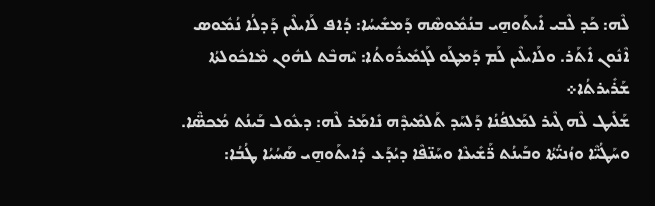ܠܶܗ: ܟܰܕ ܠܶܒܝ ܐܺܝܬܰܘܗ̱ܝ ܒܢܳܡܽܘܣܶܗ ܕܰܡܫܺܝܚܳܐ: ܕܳܐܦ ܠܰܐܝܠܶܝܢ ܕܰܕܠܳܐ ܢܳܡܽܘܣ ܐܶܢܽܘܢ ܐܺܬܰܪ. ܘܠܰܐܝܠܶܝܢ ܠܰܡ ܕܰܡܛܰܘ ܠܰܓܡܺܝܪܽܘܬܳܐ: ܝܶܗܒܶܬ ܠܗܽܘܢ ܡܶܐܟܽܘܠܬܳܐ ܫܰܪܺܝܪܬܳܐ܀
ܫܰܠܺܝܛ ܠܶܗ ܓܶܝܪ ܠܡܰܠܦܳܢܳܐ ܕܰܠܚܰܕ ܬܰܠܡܺܝܕܶܗ ܢܺܐܡܰܪ ܠܶܗ: ܕܥܽܘܠ ܒܰܝܢܳܬ ܡܳܟܣ̈ܶܐ. ܘܚܰܛܳܝ̈ܶܐ ܘܙܳܢܝ̈ܳܬܳܐ ܘܒܰܝܢܳܬ ܪ̈ܰܫܺܝܥܶܐ ܘܚܰܢ̈ܦܶܐ ܕܝܳܕܰܥ ܕܺܐܝܬܰܘܗ̱ܝ ܣܰܚܳܝܳܐ ܛܳܒܳܐ: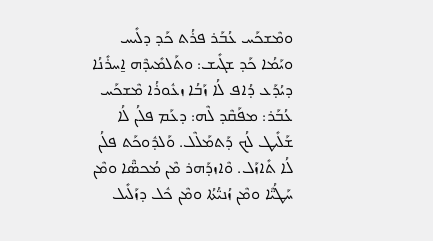ܘܡܶܫܟܰܚ ܥܳܒܰܪ ܦܪܳܬ ܟܰܕ ܕܠܺܝܚ ܘܝܰܡܳܐ ܟܰܕ ܫܓܺܝܫ: ܘܬܰܠܡܺܝܕܶܗ ܐ̱ܚܪܺܢܳܐ ܕܝܳܕܰܥ ܕܳܐܦ ܠܳܐ ܙܰܒܳܐ ܙܥܽܘܪܳܐ ܡܶܫܟܰܚ ܥܳܒܰܪ: ܡܦܰܩܶܕ ܠܶܗ: ܕܥܰܡ ܦܠܳܢ ܠܳܐ ܫܰܠܺܝܛ ܠܳܟ ܕܰܬܡܰܠܶܠ. ܘܰܠܕܽܘܟܰܬ ܦܠܳܢ ܠܳܐ ܬܺܐܙܰܠ. ܘܶܐܙܕܰܗܪ ܡܶܢ ܡܳܟܣ̈ܶܐ ܘܡܶܢ ܚܰܛܳܝ̈ܶܐ ܘܡܶܢ ܙܳܢܝ̈ܳܬܳܐ ܘܡܶܢ ܟܽܠ ܕܙܰܠܺܝܠ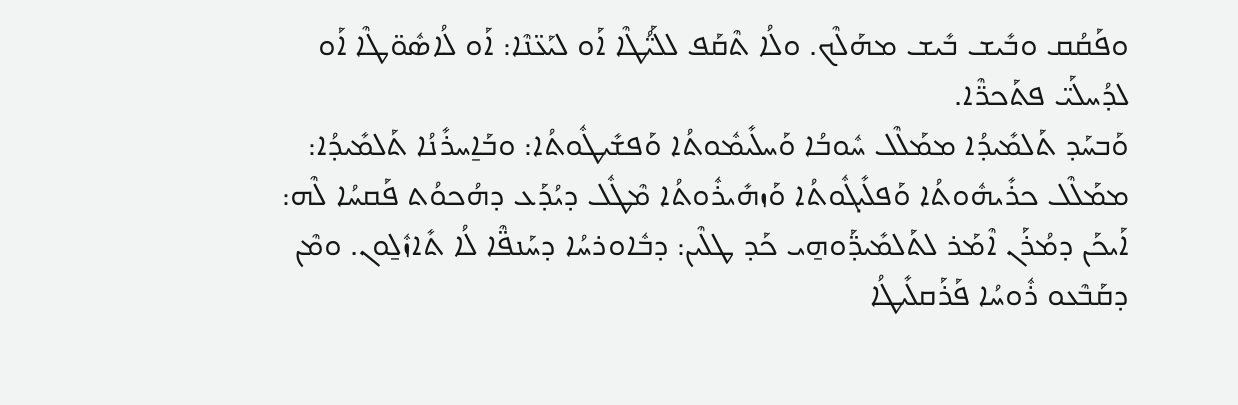ܘܦܰܩܳܩ ܘܒܺܝܫ ܒܺܝܫ ܡܗܰܠܶܟ. ܘܠܳܐ ܬܶܩܰܦ ܠܠܰܝ̈ܳܛܶܐ ܐܰܘ ܠܝܰܥ̈ܢܶܐ: ܐܰܘ ܠܳܐܣܽܘ̈ܛܶܐ ܐܰܘ ܠܕܳܚܠܰܝ̈ ܦܬܰܟܪ̈ܶܐ.
ܘܰܒܚܰܕ ܬܰܠܡܺܝܕܳܐ ܡܡܰܠܶܠ ܚܽܘܒܳܐ ܘܰܚܠܺܝܡܽܘܬܳܐ ܘܰܦܫܺܝܛܽܘܬܳܐ: ܘܒܰܐ̱ܚܪܺܢܳܐ ܬܰܠܡܺܝܕܳܐ: ܡܡܰܠܶܠ ܟܪܺܝܗܽܘܬܳܐ ܘܰܦܠܺܝܓܽܘܬܳܐ ܘܰܙܗܺܝܪܽܘܬܳܐ ܡܶܛܽܠ ܕܝܳܕܰܥ ܕܗܳܟܘܳܬ ܦܰܩܚܳܐ ܠܶܗ: ܐܰܝܟܰܢ ܕܡܳܪܰܢ ܐܶܡܰܪ ܠܬܰܠܡܺܝܕ̈ܰܘܗ̱ܝ ܟܰܕ ܛܠܶܝܢ: ܕܒܽܐܘܪܚܳܐ ܕܚܰܢܦ̈ܶܐ ܠܳܐ ܬܺܐܙܽܠ̱ܘܢ. ܘܡܶܢ ܕܩܰܒܶܥܘ ܪܽܘܚܳܐ ܦܰܪܰܩܠܺܝܛܳܐ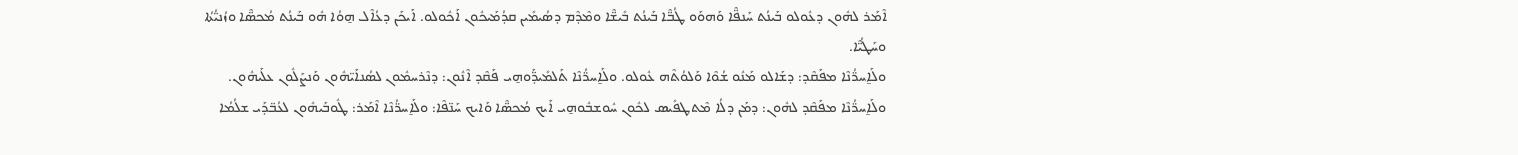ܐܶܡܰܪ ܠܗܽܘܢ ܕܥܽܘܠܘ ܒܰܝܢܳܬ ܚܰܢܦ̈ܶܐ ܘܰܗܘܰܘ ܛܳܒ̈ܶܐ ܒܰܝܢܳܬ ܒܺܝܫ̈ܶܐ ܘܡܶܕܶܡ ܕܣܳܝܡܺܝܢ ܩܕܳܡܰܝܟܽܘܢ ܐܰܟܽܘܠܘ. ܐܰܝܟܰܢ ܕܥܳܐܶܠ ܗ̱ܘܳܐ ܗܽܘ ܒܰܝܢܳܬ ܡܳܟܣ̈ܶܐ ܘܙܳܢܝ̈ܳܬܳܐ ܘܚܰܛܳܝ̈ܶܐ.
ܘܠܰܐ̱ܚܪ̈ܳܢܶܐ ܡܦܰܩܶܕ: ܕܫܰܐܠܘ ܡܰܢܽܘ ܫܳܘܶܐ ܘܰܠܘܳܬܶܗ ܥܽܘܠܘ. ܘܠܰܐ̱ܚܪ̈ܳܢܶܐ ܬܰܠܡܺܝܕ̈ܰܘܗ̱ܝ ܦܰܩܶܕ ܐܶܢܽܘܢ: ܕܢܶܪܚܡܽܘܢ ܠܣܳܢܐܰܝ̈ܗܽܘܢ ܘܰܢܨܰܠܽܘܢ ܥܠܰܝܗܽܘܢ. ܘܠܰܐ̱ܚܪ̈ܳܢܶܐ ܡܦܰܩܶܕ ܠܗܽܘܢ: ܕܡܰܢ ܕܠܳܐ ܡܶܬܛܦܺܝܣ ܠܟܽܘܢ ܚܽܘܫܒܽܘܗ̱ܝ ܐܰܝܟ ܡܳܟܣ̈ܶܐ ܘܰܐܝܟ ܚܰܢ̈ܦܶܐ: ܘܠܰܐ̱ܚܪ̈ܳܢܶܐ ܐܶܡܰܪ: ܛܽܘܒܰܝܗܽܘܢ ܠܥܳܒ̈ܕܰܝ ܫܠܳܡܳܐ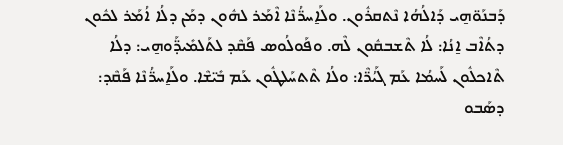ܕܰܒܢܰܘ̈ܗ̱ܝ ܕܰܐܠܳܗܳܐ ܢܶܬܩܪܽܘܢ. ܘܠܰܐ̱ܚܪ̈ܳܢܶܐ ܐܶܡܰܪ ܠܗܽܘܢ ܕܡܰܢ ܕܠܳܐ ܐܳܡܰܪ ܠܟܽܘܢ ܕܬܳܐܶܒ ܐ̱ܢܳܐ: ܠܳܐ ܬܶܫܒܩܽܘܢ ܠܶܗ. ܘܦܰܘܠܳܘܣ ܦܰܩܶܕ ܠܬܰܠܡܺܝܕ̈ܰܘܗ̱ܝ: ܕܠܳܐ ܬܶܐܟܠܽܘܢ ܠܰܚܡܳܐ ܥܰܡ ܓܰܝܳܪ̈ܶܐ: ܘܠܳܐ ܬܶܬܚܰܠܛܽܘܢ ܥܰܡ ܒܺܝ̈ܫܶܐ. ܘܠܰܐ̱ܚܪ̈ܳܢܶܐ ܦܰܩܶܕ: ܕܣܰܒܘ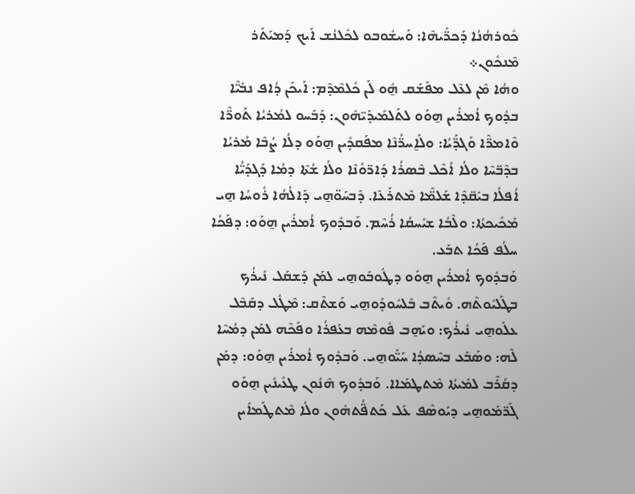ܟܽܘܪܗܳܢܳܐ ܕܰܟܪ̈ܺܝܗܶܐ: ܘܰܚܫܽܘܒܘ ܠܟܽܠܢܳܫ ܐܰܝܟ ܕܰܡܝܰܬܰܪ ܡܶܢܟܽܘܢ܀
ܘܗܳܐ ܡܶܢ ܠܥܶܠ ܡܦܰܫܰܩ ܗ̱ܽܘ ܠܰܢ ܟܽܠܡܶܕܶܡ: ܐܰܝܟܰܢ ܕܳܐܦ ܢܒܺܝ̈ܶܐ ܒܕܽܘܟ ܐܳܡܪܺܝܢ ܗ̱ܘܰܘ ܠܬܰܠܡܺܝܕܰܝ̈ܗܽܘܢ: ܕܰܒܰܚܘ ܠܡܳܪܝܳܐ ܬܰܘܪ̈ܶܐ ܘܶܐܡܪ̈ܶܐ ܘܰܓܕ̈ܰܝܳܐ: ܘܠܰܐ̱ܚܪ̈ܳܢܶܐ ܡܦܰܩܕܺܝܢ ܗ̱ܘܰܘ ܕܠܳܐ ܨܳܒܶܐ ܡܳܪܝܳܐ ܒܕܶܒ̈ܚܶܐ ܘܠܳܐ ܐܳܟܶܠ ܒܶܣܪܳܐ ܕܰܐܪ̈ܘܳܢܶܐ ܘܠܳܐ ܫܳܬܶܐ ܕܡܳܐ ܕܰܓܕܰܝ̈ܳܐ ܐܳܦܠܳܐ ܒܝܰܩ̈ܕܶܐ ܫܰܠܡ̈ܶܐ ܡܶܬܪܰܥܶܐ. ܕܶܒܚܰܘ̈ܗ̱ܝ ܕܰܐܠܳܗܳܐ ܪܽܘܚܳܐ ܗ̱ܝ ܡܰܟܺܝܟܬܳܐ: ܘܠܶܒܳܐ ܫܝܺܚܩܳܐ ܪܳܚܶܡ. ܘܰܒܕܽܘܟ ܐܳܡܪܺܝܢ ܗ̱ܘܰܘ: ܕܦܰܟܳܐ ܚܠܳܦ ܦܰܟܳܐ ܬܒܰܥ.
ܘܰܒܕܽܘܟ ܐܳܡܪܺܝܢ ܗ̱ܘܰܘ ܕܛܽܘܒܰܘܗ̱ܝ ܠܡܰܢ ܕܰܫܩܰܠ ܢܺܝܪܳܟ ܒܛܰܠܝܽܘܬܶܗ. ܘܺܝܬܶܒ ܒܰܠܚܽܘܕܰܘܗ̱ܝ ܘܰܫܬܶܩ: ܡܶܛܽܠ ܕܩܰܒܶܠ ܥܠܰܘܗ̱ܝ ܢܺܝܪܳܟ: ܘܝܰܗ̱ܒ ܦܽܘܡܶܗ ܒܥܰܦܪܳܐ ܘܦܰܟܶܗ ܠܡܰܢ ܕܡܳܚܶܐ ܠܶܗ: ܘܣܰܒܰܥ ܒܚܶܣܕܳܐ ܚܰܝ̈ܰܘܗ̱ܝ. ܘܰܒܕܽܘܟ ܐܳܡܪܺܝܢ ܗ̱ܘܰܘ: ܕܡܰܢ ܕܩܳܪܶܒ ܠܡܺܝܬܳܐ ܡܶܬܛܡܰܐܐ. ܘܰܒܕܽܘܟ ܗܶܢܽܘܢ ܛܥܺܝܢܺܝܢ ܗ̱ܘܰܘ ܓܰܪ̈ܡܰܘܗ̱ܝ ܕܝܰܘܣܶܦ ܥܰܠ ܟܰܬܦ̈ܳܬܗܽܘܢ ܘܠܳܐ ܡܶܬܛܰܡܐܺܝܢ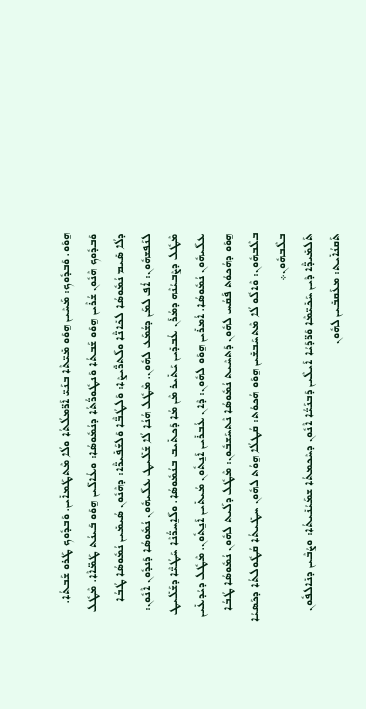ܗ̱ܘܰܘ. ܘܰܒܕܽܘܟ: ܡܰܚܶܝܢ ܗ̱ܘܰܘ ܡܺܝ̈ܬܶܐ ܒܢܰܝ̈ ܐܰܪ̈ܡܠܳܬܳܐ ܘܠܳܐ ܡܶܬܛܰܡܐܺܝܢ. ܘܰܒܕܽܘܟ ܛܰܪܘ ܫܰܒܬܳܐ. ܘܰܒܕܽܘܟ ܗܶܢܽܘܢ ܫܳܪܶܝܢ ܗ̱ܘܰܘ ܫܰܒܬܳܐ ܘܰܢܛܽܘܪ̈ܳܬܳܐ ܕܢܳܡܽܘܣܳܐ: ܘܥܳܐܠܺܝܢ ܗ̱ܘܰܘ ܒܰܝܢܳܬ ܛܰܡ̈ܐܶܐ. ܡܶܛܽܠ ܕܠܳܐ ܣܺܝܡ ܢܳܡܽܘܣܳܐ ܠܟܺܐܢ̈ܶܐ ܘܠܰܬܪ̈ܺܝܨܶܐ: ܘܰܠܛܳܒ̈ܶܐ ܘܰܠܫܰܦܺܝܪ̈ܶܐ: ܕܗܶܢܽܘܢ ܣܳܝܡܺܝܢ ܢܳܡܽܘܣܳܐ ܛܳܒܳܐ ܠܢܰܦܫܗܽܘܢ: ܐܳܦ ܠܡܰܢ ܕܫܳܡܰܥ ܠܗܽܘܢ. ܡܶܛܽܠ ܗܳܢܳܐ ܠܳܐ ܫܰܠܺܝܛ ܥܠܰܝܗܽܘܢ ܢܳܡܽܘܣܳܐ ܕܰܢܕܽܘܢ ܐܶܢܽܘܢ: ܡܶܛܽܠ ܕܨܶܒܝܳܢܶܗ ܕܡܳܪܰܢ ܥܳܒܕܺܝܢ ܝܰܬܺܝܪ ܡܶܢ ܡܳܐ ܕܰܟܬܺܝܒ ܒܢܳܡܽܘܣܳܐ. ܘܠܰܐ̱ܚܪ̈ܳܢܶܐ ܚܰܛܳܝ̈ܶܐ ܕܫܰܠܺܝܛ ܥܠܰܝܗܽܘܢ ܢܳܡܽܘܣܳܐ. ܐܳܡܪܺܝܢ ܗ̱ܘܰܘ ܠܗܽܘܢ: ܕܶܐܢ ܥܳܒܪܺܝܢ ܐܰܢ̱ܬܽܘܢ ܡܳܝܬܺܝܢ ܐܰܢ̱ܬܽܘܢ. ܡܶܛܽܠ ܕܝܳܕܥܺܝܢ ܗ̱ܘܰܘ ܕܗܳܟܘܳܬ ܦܰܩܳܚ ܠܗܽܘܢ ܕܰܬܚܶܝܬ ܢܳܡܽܘܣܳܐ ܢܶܬܚܰܫܒܽܘܢ: ܡܶܛܽܠ ܕܠܰܝܬ ܠܗܽܘܢ ܢܳܡܽܘܣܳܐ ܛܳܒܳܐ ܒܠܶܒܗܽܘܢ: ܘܶܐܠܽܘ ܠܳܐ ܡܶܬܚܰܒܫܺܝܢ ܗ̱ܘܰܘ ܗܳܟܘܳܬ: ܩܳܛܠܳܐ ܗ̱ܘܳܬ ܠܗܽܘܢ ܚܛܺܝܬܳܐ ܩܳܛܽܘܠܬܳܐ ܕܟܰܣܝܳܐ ܒܠܶܒܗܽܘܢ܀
ܬܰܠܡܺܝܕ̈ܶܐ ܕܶܝܢ ܚܰܟܺܝ̈ܡܶܐ ܘܰܪ̈ܕܰܝܳܐ ܐܰܝܠܶܝܢ ܕܰܒܢܰܝ̈ܳܐ ܐܶܢܽܘܢ ܕܚܶܟܡܬܳܐ ܫܡܰܝܳܢܺܝܬܳܐ: ܘܨܳܒܶܝܢ ܕܢܺܐܠܦܽܘܢ ܬܰܩܢܳܐܺܝܬ: ܡܥܰܩܒܺܝܢ ܠܗܽܘܢ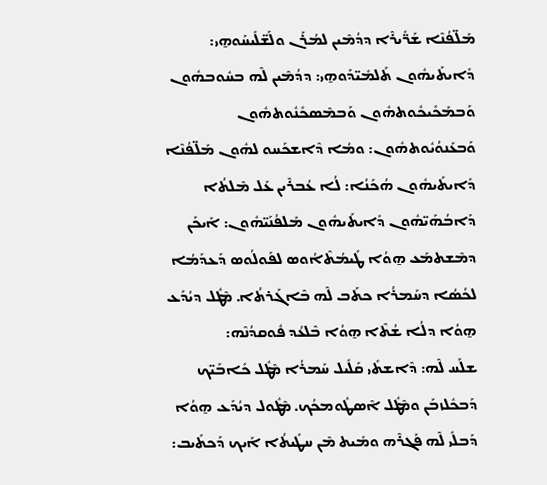ܡܰܠ̈ܦܳܢܶܐ ܫܰܪ̈ܺܝܪܶܐ ܕܕܳܡܶܝܢ ܠܡܳܪܰܢ ܘܠܰܫ̈ܠܺܝܚܰܘܗ̱ܝ: ܕܺܐܝܬܰܝܗܽܘܢ ܬܰܠܡܺܝ̈ܕܰܘܗ̱ܝ: ܕܕܳܡܶܝܢ ܠܶܗ ܒܚܽܘܒܗܽܘܢ ܘܰܒܡܰܟܺܝܟܽܘܬܗܽܘܢ ܘܰܒܡܶܣܟܺܢܽܘܬܗܽܘܢ ܘܰܒܥܰܢܘܳܝܽܘܬܗܽܘܢ: ܘܡܳܐ ܕܶܐܫܟܰܚܘ ܠܗܽܘܢ ܡܰܠ̈ܦܳܢܶܐ ܕܺܐܝܬܰܝܗܽܘܢ ܗܳܟܰܢܳܐ: ܠܳܐ ܥܳܒܪܶܝܢ ܥܰܠ ܡܶܠܬܳܐ ܕܰܐܒܳܗܰܝ̈ܗܽܘܢ ܕܺܐܝܬܰܝܗܽܘܢ ܡܰܠܦܳܢܰܝ̈ܗܽܘܢ: ܐܰܝܟܰܢ ܕܡܶܫܬܡܰܥ ܗ̱ܘܳܐ ܛܺܝܡܳܬܶܐܳܘܣ ܠܦܰܘܠܳܘܣ ܕܰܥܕܰܡܳܐ ܠܟܳܣܳܐ ܕܚܰܡܪܳܐ ܟܬܰܒ ܠܶܗ ܒܶܐܓܰܪܬܳܐ. ܡܶܛܽܠ ܕܝܳܕܰܥ ܗ̱ܘܳܐ ܕܠܳܐ ܫܳܬܶܐ ܗ̱ܘܳܐ ܒܶܠܥܳܕ ܦܽܘܩܕܳܢܶܗ:
ܫܠܰܚ ܠܶܗ: ܕܶܐܫܬܺܝ ܩܰܠܺܝܠ ܚܰܡܪܳܐ ܡܶܛܽܠ ܟܺܐܒܰܝ̈ܟ ܕܰܒܟܽܠܙܒܰܢ ܘܡܶܛܽܠ ܐܶܤܛܽܘܡܟܳܟ. ܡܶܛܽܘܠ ܕܝܳܕܰܥ ܗ̱ܘܳܐ ܕܰܒܠܺܝ ܠܶܗ ܦܰܓܪܶܗ ܘܡܺܝܬ ܡܶܢ ܚܛܺܝܬܳܐ ܐܰܝܟ ܕܰܟܬܺܝܒ: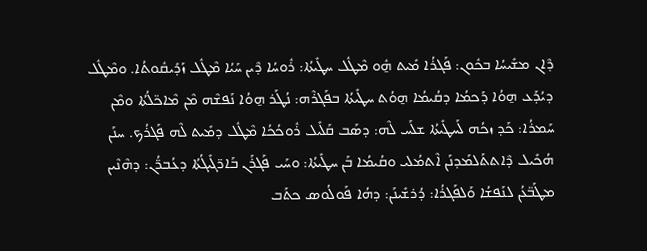ܕܶܐܢ ܡܫܺܝܚܳܐ ܒܟܽܘܢ: ܦܰܓܪܳܐ ܡܺܝܬ ܗ̱ܽܘ ܡܶܛܽܠ ܚܛܺܝܬܳܐ: ܪܽܘܚܳܐ ܕܶܝܢ ܚܰܝܳܐ ܡܶܛܽܠ ܙܰܕܺܝܩܽܘܬܳܐ. ܘܡܶܛܽܠ ܕܝܳܕܰܥ ܗ̱ܘܳܐ ܕܰܟܡܳܐ ܕܩܳܝܡܳܐ ܗ̱ܘܳܬ ܚܛܺܝܬܳܐ ܒܦܰܓܪܶܗ: ܢܳܛܰܪ ܗ̱ܘܳܐ ܢܰܦܫܶܗ ܡܶܢ ܡܶܐܟ̈ܠܳܬܳܐ ܘܡܶܢ ܚܰܡܪܳܐ: ܟܰܕ ܙܟܳܗ ܠܰܚܛܺܝܬܳܐ ܫܠܰܚ ܠܶܗ: ܕܣܰܒ ܩܰܠܺܝܠ ܪܽܘܟܳܟܳܐ ܡܶܛܽܠ ܕܡܺܝܬ ܠܶܗ ܦܰܓܪܳܟ. ܚܢܰܢ ܗܳܟܺܝܠ ܕܶܐܬܬܰܠܡܰܕܢܰܢ ܐܶܬܡܳܠܝ ܘܩܳܝܡܳܐ ܒܰܢ ܚܛܺܝܬܳܐ: ܘܚܰܝ ܦܰܓܪܰܢ ܒܰܐܪ̈ܓܺܝܓܳܬܳܐ ܕܥܳܒܪ̈ܳܢ: ܕܗܶܢܶܝܢ ܡܛܰܒ̈ܥܳܢ ܠܢܰܦܫܳܐ ܘܰܠܦܰܓܪܳܐ: ܕܳܪܫܺܝܢܰܢ: ܕܗܳܐ ܦܰܘܠܳܘܣ ܟܬܰܒ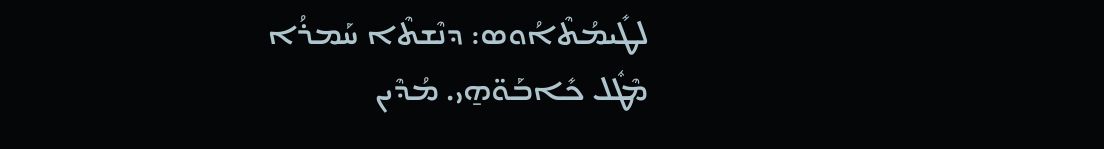ܠܛܺܝܡܳܬܶܐܳܘܣ: ܕܢܶܫܬܶܐ ܚܰܡܪܳܐ ܡܶܛܽܠ ܟܺܐܒܰܘ̈ܗ̱ܝ. ܡܳܕܶܝܢ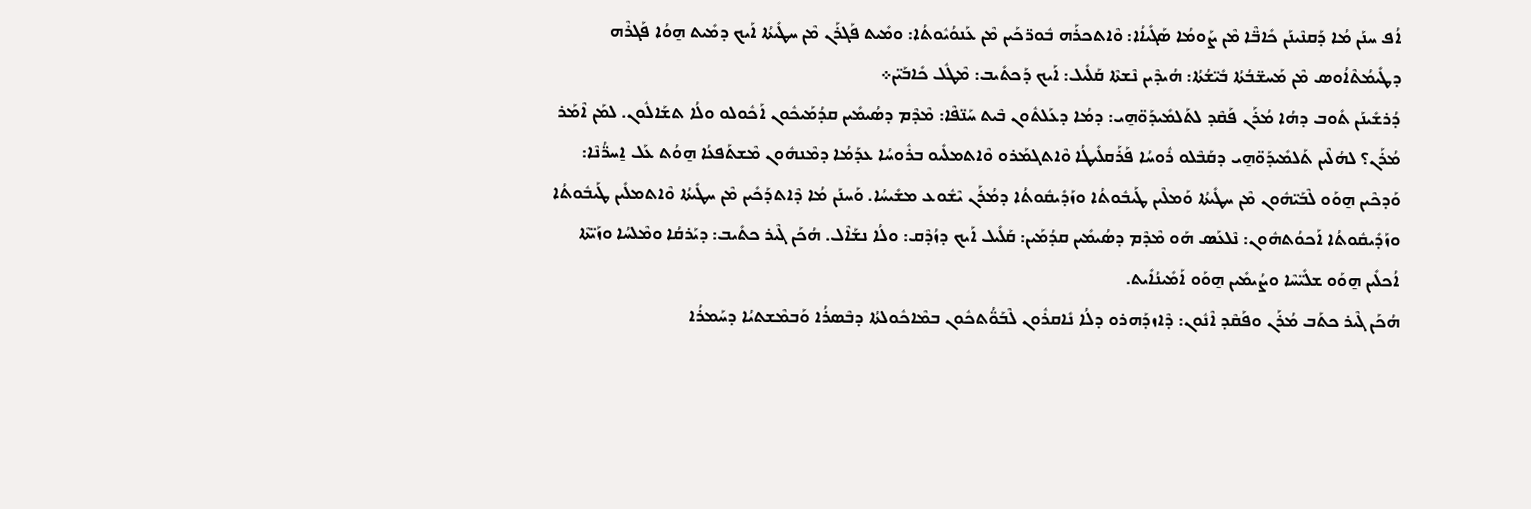ܐܳܦ ܚܢܰܢ ܡܳܐ ܕܰܩܢܶܝܢܰܢ ܟܺܐܒ̈ܶܐ ܡܶܢ ܨܰܘܡܳܐ ܣܰܓܺܝܐܳܐ: ܘܶܐܬܟܪܰܗ ܒܽܘܪ̈ܟܰܝܢ ܡܶܢ ܥܰܢܘܳܝܽܘܬܳܐ: ܘܡܺܝܬ ܦܰܓܪܰܢ ܡܶܢ ܚܛܺܝܬܳܐ ܐܰܝܟ ܕܡܺܝܬ ܗ̱ܘܳܐ ܦܰܓܪܶܗ ܕܛܺܝܡܳܬܶܐܳܘܣ ܡܶܢ ܡܰܚܫ̈ܒܳܬܳܐ ܒܺܝ̈ܫܳܬܳܐ: ܗܳܝܕܶܝܢ ܢܶܫܬܶܐ ܩܰܠܺܝܠ: ܐܰܝܟ ܕܰܟܬܺܝܒ: ܡܶܛܽܠ ܟܺܐܒܰܝ̈ܢ܀
ܕܳܪܫܺܝܢܰܢ ܬܺܘܒ ܕܗܳܐ ܡܳܪܰܢ ܦܰܩܶܕ ܠܬܰܠܡܺܝܕܰܘ̈ܗ̱ܝ: ܕܡܳܐ ܕܥܰܠܬܽܘܢ ܒܶܝܬ ܚܰܢ̈ܦܶܐ: ܡܶܕܶܡ ܕܣܳܝܡܺܝܢ ܩܕܳܡܰܝܟܽܘܢ ܐܰܟܽܘܠܘ ܘܠܳܐ ܬܫܰܐܠܽܘܢ. ܠܡܰܢ ܐܶܡܰܪ ܡܳܪܰܢ؟ ܠܗܳܠܶܝܢ ܬܰܠܡܺܝܕܰܘ̈ܗ̱ܝ ܕܩܰܒܶܠܘ ܪܽܘܚܳܐ ܦܰܪܰܩܠܺܝܛܳܐ ܘܶܐܬܓܡܰܪܘ ܘܶܐܬܡܠܺܝܘ ܒܪܽܘܚܳܐ ܥܕܰܡܳܐ ܕܡܶܢܗܽܘܢ ܡܶܫܬܰܦܥܳܐ ܗ̱ܘܳܬ ܥܰܠ ܐ̱ܚܪ̈ܳܢܶܐ: ܘܰܕܟܶܝܢ ܗ̱ܘܰܘ ܠܶܒܰܝ̈ܗܽܘܢ ܡܶܢ ܚܛܺܝܬܳܐ ܘܰܡܠܶܝܢ ܛܰܝܒܽܘܬܳܐ ܘܙܰܕܺܝܩܽܘܬܳܐ ܕܡܳܪܰܢ ܝܶܫܽܘܥ ܡܫܺܝܚܳܐ. ܘܰܚܢܰܢ ܡܳܐ ܕܶܐܬܕܰܟܺܝܢ ܡܶܢ ܚܛܺܝܬܳܐ ܘܶܐܬܡܠܺܝܢ ܛܰܝܒܽܘܬܳܐ ܘܙܰܕܺܝܩܽܘܬܳܐ ܐܰܟܘܳܬܗܽܘܢ: ܢܶܠܥܰܣ ܗܰܘ ܡܶܕܶܡ ܕܣܳܝܡܺܝܢ ܩܕܳܡܰܝܢ: ܩܰܠܺܝܠ ܐܰܝܟ ܕܙܳܕܶܩ: ܘܠܳܐ ܢܫܰܐܶܠ. ܗܳܟܰܢ ܓܶܝܪ ܟܬܺܝܒ: ܕܝܰܪܩܳܐ ܘܡܶܠܚܳܐ ܘܙܰܝ̈ܬܶܐ ܐܳܟܠܺܝܢ ܗ̱ܘܰܘ ܫܠܺܝ̈ܚܶܐ ܘܨܳܝܡܺܝܢ ܗ̱ܘܰܘ ܐܰܡܺܝܢܳܐܺܝܬ.
ܗܳܟܰܢ ܓܶܝܪ ܟܬܰܒ ܡܳܪܰܢ ܘܦܰܩܶܕ ܐܶܢܽܘܢ: ܕܶܐܙܕܰܗܪܘ ܕܠܳܐ ܢܺܐܩܪܽܘܢ ܠܶܒܰܘ̈ܳܬܟܽܘܢ ܒܡܶܐܟܽܘܠܬܳܐ ܕܒܶܣܪܳܐ ܘܰܒܡܶܫܬܝܳܐ ܕܚܰܡܪܳܐ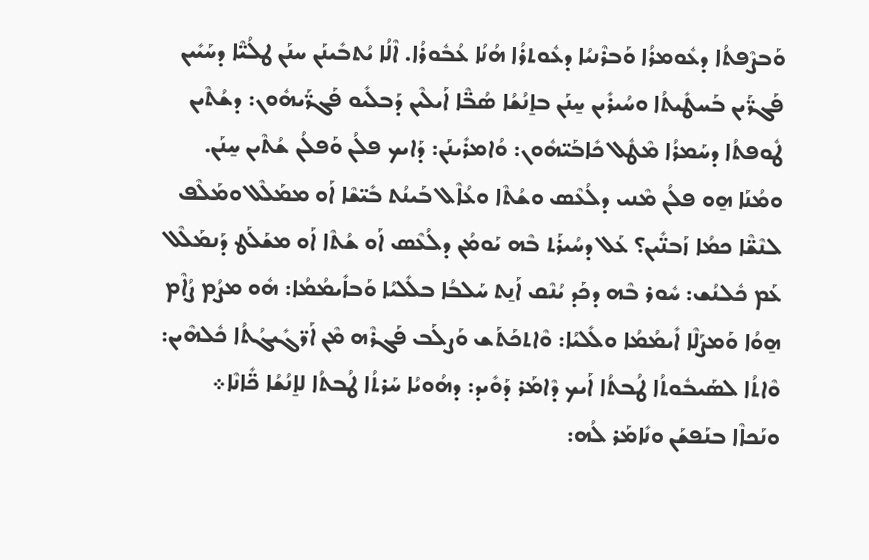ܘܰܒܨܶܦܬܳܐ ܕܥܽܘܡܪܳܐ ܘܰܒܪܶܢܝܳܐ ܕܥܽܘܬܪܳܐ ܗܳܢܳܐ ܥܳܒܽܘܪܳܐ. ܐܶܠܳܐ ܝܳܬܒܺܝܢܰܢ ܚܢܰܢ ܛܠܳܝ̈ܶܐ ܕܚܰܝܺܝܢ ܦܰܓܪ̈ܰܝܢ ܒܰܚܛܺܝܬܳܐ ܘܚܳܝܪܺܝܢ ܚ̱ܢܰܢ ܒܐ̱ܢܳܫܳܐ ܣܳܒ̈ܶܐ ܐܰܝܠܶܝܢ ܕܰܒܠܺܝܘ ܦܰܓܪ̈ܰܝܗܽܘܢ: ܕܫܳܬܶܝܢ ܛܽܘܦܬܳܐ ܕܚܰܡܪܳܐ ܡܶܛܽܠ ܟܺܐܒܰܝ̈ܗܽܘܢ: ܘܳܐܡܪܺܝܢܰܢ: ܕܰܐܝܟ ܦܠܳܢ ܘܰܦܠܳܢ ܫܳܬܶܝܢ ܚ̱ܢܰܢ. ܘܡܳܢܰܐ ܗ̱ܘ ܦܠܳܢ ܡܶܢܝ ܕܠܳܥܶܣ ܘܫܳܬܶܐ ܘܥܳܐܶܠ ܒܰܝܢܳܬ ܒܺܝ̈ܫܶܐ ܐܰܘ ܡܡܰܠܶܠ ܘܡܰܠܶܦ ܠܢܶܫ̈ܶܐ ܟܡܳܐ ܙܰܒܢ̈ܺܝܢ؟ ܥܰܠ ܕܚܳܝܪܰܬ ܒܶܗ ܝܰܘܡܳܢ ܕܠܳܥܶܣ ܐܰܘ ܫܳܬܶܐ ܐܰܘ ܡܫܰܠܰܛ ܕܰܢܡܰܠܶܠ ܥܰܡ ܟܽܠܢܳܫ: ܚܽܘܪ ܒܶܗ ܕܟܰܕ ܝܳܢܶܩ ܐܰܢ̱ܬ ܚܰܠܒܳܐ ܒܠܺܠܝܳܐ ܘܰܒܐܺܝܡܳܡܳܐ: ܗܽܘ ܡܨܳܡ ܨܳܐܶܡ ܗ̱ܘܳܐ ܘܰܡܨܰܠܶܐ ܐܺܝܡܳܡܳܐ ܘܠܺܠܝܳܐ: ܘܶܐܬܟܰܬܰܫ ܘܰܨܠܰܒ ܦܰܓܪܶܗ ܡܶܢ ܐܰܪ̈ܓܺܝܓܳܬܳܐ ܟܽܠܗܶܝܢ: ܘܶܐܬܳܐ ܠܣܰܝܒܽܘܬܳܐ ܛܳܒܬܳܐ ܐܰܝܟ ܕܶܐܡܰܪ ܕܰܘܺܝܕ: ܕܗܳܘܝܳܐ ܚܰܪܬܳܐ ܛܳܒܬܳܐ ܠܐ̱ܢܳܫܳܐ ܟ̈ܺܐܢܶܐ܀
ܘܢܰܟܐܶܐ ܒܢܰܦܫܰܢ ܘܢܺܐܡܰܪ ܠܳܗ: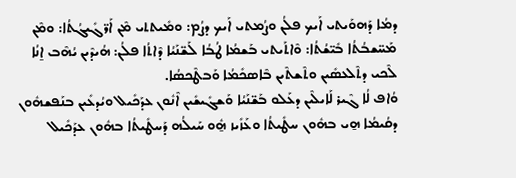ܕܡܳܐ ܕܰܗܘܰܝܬܝ ܐܰܝܟ ܦܠܳܢ ܘܨܳܡܬܝ ܐܰܝܟ ܕܨܳܡ: ܘܡܺܝܬܬܝ ܡܶܢ ܐܰܪ̈ܓܺܝܓܳܬܳܐ: ܘܡܶܢ ܡܰܚ̈ܫܒܳܬܳܐ ܒܺܝ̈ܫܳܬܳܐ: ܘܶܐܬܰܝܬܝ ܒܰܫܡܳܐ ܛܳܒܳܐ ܠܰܫ̈ܢܰܝܳܐ ܕܶܐܬܳܐ ܦܠܳܢ: ܗܳܝܕܶܝܢ ܝܳܗܶܒ ܐ̱ܢܳܐ ܠܶܟܝ ܕܬܶܠܥܣܺܝܢ ܘܬܶܫܬܶܝܢ ܒܶܐܣܟܺܡܳܐ ܘܰܒܛܶܟܣܳܐ.
ܘܳܐܦ ܠܳܐ ܓܶܝܪ ܠܰܐܝܠܶܝܢ ܕܥܰܠܘ ܒܰܫ̈ܢܰܝܳܐ ܘܰܫܓܺܝܫܺܝܢ ܐܶܢܽܘܢ ܥܕܰܟܺܝܠ ܘܝܳܕܥܺܝܢ ܒܢܰܦܫܗܽܘܢ ܕܩܳܝܡܳܐ ܗ̱ܝ ܒܗܽܘܢ ܚܛܺܝܬܳܐ ܘܥܰܙܺܝܙ ܗ̱ܽܘ ܚܰܝܠܳܗ ܕܰܚܛܺܝܬܳܐ ܒܗܽܘܢ ܥܕܰܟܺܝܠ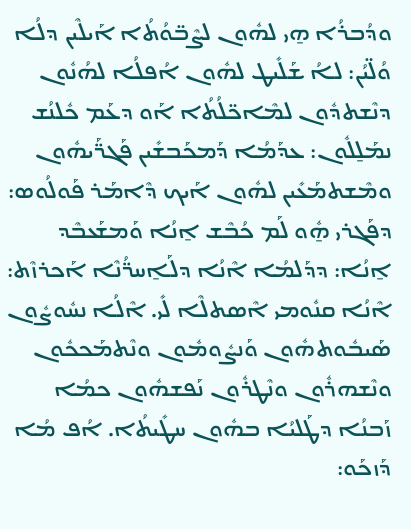ܘܕܳܒܪܳܐ ܗ̱ܝ ܠܗܽܘܢ ܠܨܶܒ̈ܘܳܬܳܐ ܐܰܝܠܶܝܢ ܕܠܳܐ ܘܳܠ̈ܝܳܢ: ܠܐܳ ܫܰܠܺܝܛ ܠܗܽܘܢ ܐܳܦܠܳܐ ܠܗܳܢܽܘܢ ܕܢܶܫܬܕܽܘܢ ܠܡܶܐܟ̈ܠܳܬܳܐ ܐܰܘ ܕܥܰܡ ܟܽܠܢܳܫ ܢܡܰܠ̱ܠܽܘܢ: ܥܕܰܡܳܐ ܕܰܡܟܰܒܫܺܝܢ ܦܰܓܪ̈ܰܝܗܽܘܢ ܘܡܶܫܬܡܰܥܺܝܢ ܠܗܽܘܢ ܐܰܝܟ ܕܶܐܡܰܪ ܦܰܘܠܳܘܣ: ܕܦܰܓܪܝ ܗ̱ܽܘ ܠܰܡ ܟܳܒܶܫ ܐ̱ܢܳܐ ܘܰܡܫܰܥܒܶܕ ܐ̱ܢܳܐ: ܕܕܰܠܡܳܐ ܐܶܢܳܐ ܕܠܰܐ̱ܚܪ̈ܳܢܶܐ ܐܰܟܪܙܶܬ: ܐܶܢܳܐ ܩܢܽܘܡܝ ܐܶܣܬܠܶܐ ܠܺܝ. ܐܶܠܳܐ ܢܚܽܘܨܽܘܢ ܣܰܝܒܽܘܬܗܽܘܢ ܘܰܢܨܽܘܡܽܘܢ ܘܢܶܬܡܰܟܟܽܘܢ ܘܢܶܫܗܪܽܘܢ ܘܢܶܛܪܽܘܢ ܢܰܦܫܗܽܘܢ ܟܡܳܐ ܙܰܒܢܳܐ ܕܛܰܠܝܳܐ ܒܗܽܘܢ ܚܛܺܝܬܳܐ. ܐܳܦ ܡܳܐ ܕܰܙܟܰܘ: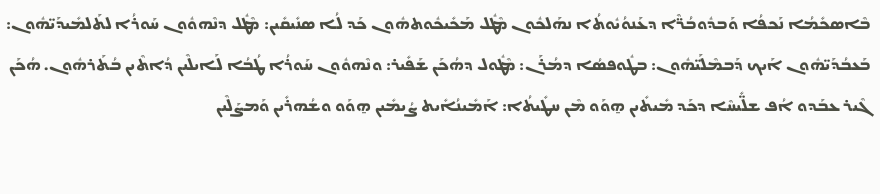ܒܶܐܣܟܺܡܳܐ ܢܰܟܦܳܐ ܘܰܒܕܽܘܒܳܪ̈ܶܐ ܕܥܰܢܘܳܝܽܘܬܳܐ ܢܗܰܠܟܽܘܢ ܡܶܛܽܠ ܡܰܟܺܝܟܽܘܬܗܽܘܢ ܟܰܕ ܠܳܐ ܣܢܺܝܩܺܝܢ: ܡܶܛܽܠ ܕܢܶܗܘܽܘܢ ܚܰܘܪܳܐ ܠܬܰܠܡܺܝܕܰܝ̈ܗܽܘܢ: ܒܰܥܒܳܕܰܝ̈ܗܽܘܢ ܐܰܝܟ ܕܰܒܡܶܠܰܝ̈ܗܽܘܢ: ܒܛܽܘܦܣܳܐ ܕܡܳܪܰܢ: ܡܶܛܽܘܠ ܕܗܳܟܰܢ ܫܰܦܺܝܪ: ܘܢܶܗܘܽܘܢ ܚܰܘܪܳܐ ܛܳܒܳܐ ܠܰܐܝܠܶܝܢ ܕܳܐܬܶܝܢ ܒܳܬܰܪܗܽܘܢ. ܗܳܟܰܢ ܓܶܝܪ ܥܒܰܕܘ ܐܳܦ ܫܠ̈ܺܝܚܶܐ ܕܟܰܕ ܡܺܝܬܺܝܢ ܗ̱ܘܰܘ ܡܶܢ ܚܛܺܝܬܳܐ: ܐܰܡܺܝܢܳܐܺܝܬ ܨܳܝܡܺܝܢ ܗ̱ܘܰܘ ܘܫܳܗܪܺܝܢ ܘܰܡܨܰܠܶܝܢ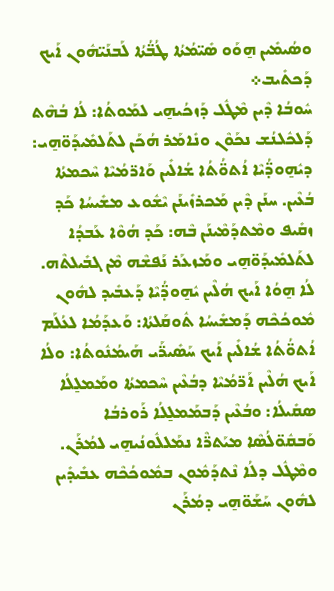ܘܣܳܝܡܺܝܢ ܗ̱ܘܰܘ ܣܺܝ̈ܡܳܬܳܐ ܛܳܒ̈ܳܬܳܐ ܠܰܒܢܰܝ̈ܗܽܘܢ ܐܰܝܟ ܕܰܟܬܺܝܒ܀
ܚܽܘܒܳܐ ܕܶܝܢ ܡܶܛܽܠ ܕܰܙܟܳܝܗ̱ܝ ܠܡܰܘܬܳܐ: ܠܳܐ ܒܳܗܶܬ ܕܰܠܟܽܠܢܳܫ ܢܟܰܘܶܢ ܘܢܺܐܡܰܪ ܗܳܟܰܢ ܠܬܰܠܡܺܝܕܰܘ̈ܗ̱ܝ: ܕܝܽܗ̱ܘܕ̈ܳܝܶܐ ܐܳܬܘ̈ܳܬܳܐ ܫܳܐܠܺܝܢ ܘܰܐܪ̈ܡܳܝܶܐ ܚܶܟܡܬܳܐ ܒܳܥܶܝܢ. ܚܢܰܢ ܕܶܝܢ ܡܰܟܪܙܺܝܢܰܢ ܝܶܫܽܘܥ ܡܫܺܝܚܳܐ ܟܰܕ ܙܩܺܝܦ ܘܡܶܬܕܰܡܶܝܢܰܢ ܒܶܗ: ܟܰܕ ܗܳܘܶܐ ܥܰܒܕܳܐ ܠܬܰܠܡܺܝܕܰܘ̈ܗ̱ܝ ܘܡܰܙܥܰܪ ܢܰܦܫܶܗ ܡܶܢ ܓܒܺܝܠܬܶܗ.
ܠܳܐ ܗ̱ܘܳܐ ܐܰܝܟ ܗܳܠܶܝܢ ܝܽܗ̱ܘܕ̈ܳܝܶܐ ܕܰܥܒܺܝܕ ܠܗܽܘܢ ܡܽܘܟܳܟܶܗ ܕܰܡܫܺܝܚܳܐ ܬܽܘܩܰܠܬܳܐ: ܘܰܥܕܰܡܳܐ ܠܥܳܠܰܡ ܐܳܬܘ̈ܳܬܳܐ ܫܳܐܠܺܝܢ ܐܰܝܟ ܚܰܣܺܝܪ̈ܰܝ ܗܰܝܡܳܢܽܘܬܳܐ: ܘܠܳܐ ܐܰܝܟ ܗܳܠܶܝܢ ܐܰܪ̈ܡܳܝܶܐ ܕܒܳܥܶܝܢ ܚܶܟܡܬܳܐ ܘܡܰܡܠ̱ܠܳܐ ܣܩܺܝܠܳܐ: ܘܒܳܥܶܝܢ ܕܰܒܡܰܡܠ̱ܠܳܐ ܪܰܘܪܒܳܐ ܘܰܒܩܽܘ̈ܠܳܣܶܐ ܡܝܰܬܪ̈ܶܐ ܢܡܰܠܠܽܘܢܳܝܗ̱ܝ ܠܡܳܪܰܢ. ܘܡܶܛܽܠ ܕܠܳܐ ܢܶܬܕܰܡܽܘܢ ܒܡܽܘܟܳܟܶܗ ܥܒܺܝܕܺܝܢ ܠܗܽܘܢ ܚܰܫܰܘ̈ܗ̱ܝ ܕܡܳܪܰܢ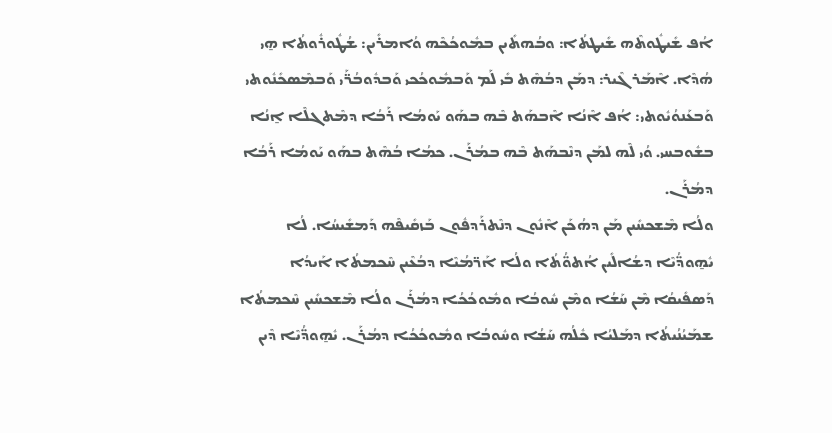ܐܳܦ ܫܺܝܛܽܘܬܶܗ ܫܺܝܛܬܳܐ: ܘܒܳܗܬܺܝܢ ܒܡܽܘܟܳܟܶܗ ܘܳܐܡܪܺܝܢ: ܫܳܛܽܘܪܽܘܬܳܐ ܗ̱ܝ ܗܳܕܶܐ. ܐܶܡܰܪ ܓܶܝܪ: ܕܡܰܢ ܕܒܳܗܶܬ ܒܺܝ ܠܰܡ ܘܰܒܡܽܘܟܳܟܝ ܘܰܒܕܽܘܒܳܪ̈ܰܝ ܘܰܒܡܶܣܟܺܢܽܘܬܝ ܘܰܒܥܰܢܘܳܝܽܘܬܝ: ܐܳܦ ܐܶܢܳܐ ܐܶܒܗܰܬ ܒܶܗ ܒܗܰܘ ܝܰܘܡܳܐ ܪܰܒܳܐ ܕܡܶܬܓܠܶܐ ܐ̱ܢܳܐ ܒܫܽܘܒܚܝ. ܘܳܝ ܠܶܗ ܠܡܰܢ ܕܢܶܒܗܰܬ ܒܶܗ ܒܡܳܪܰܢ. ܟܡܳܐ ܒܳܗܶܬ ܒܗܰܘ ܝܰܘܡܳܐ ܪܰܒܳܐ ܕܡܳܪܰܢ.
ܘܠܳܐ ܡܶܫܟܚܺܝܢ ܡܰܢ ܕܗܳܟܰܢ ܐܶܢܽܘܢ ܕܢܶܬܪܰܕܦܽܘܢ ܒܰܙܩܺܝܦܶܗ ܕܰܡܫܺܝܚܳܐ. ܠܳܐ ܝܽܗ̱ܘܕ̈ܳܝܶܐ ܕܫܳܐܠܺܝܢ ܐܳܬܘ̈ܳܬܳܐ ܘܠܳܐ ܐܰܪ̈ܡܳܝܶܐ ܕܒܳܥܶܝܢ ܚܶܟܡܬܳܐ ܐܰܝܕܳܐ ܕܰܣܦܺܝܩܳܐ ܡܶܢ ܚܰܫܳܐ ܘܡܶܢ ܚܽܘܒܳܐ ܘܡܽܘܟܳܟܳܐ ܕܡܳܪܰܢ ܘܠܳܐ ܡܶܫܟܚܺܝܢ ܚܶܟܡܬܳܐ ܫܡܰܝܳܢܳܝܬܳܐ ܕܡܰܠܝܳܐ ܟܽܠܳܗ ܚܰܫܳܐ ܘܚܽܘܒܳܐ ܘܡܽܘܟܳܟܳܐ ܕܡܳܪܰܢ. ܝܽܗ̱ܘܕ̈ܳܝܶܐ ܕܶܝܢ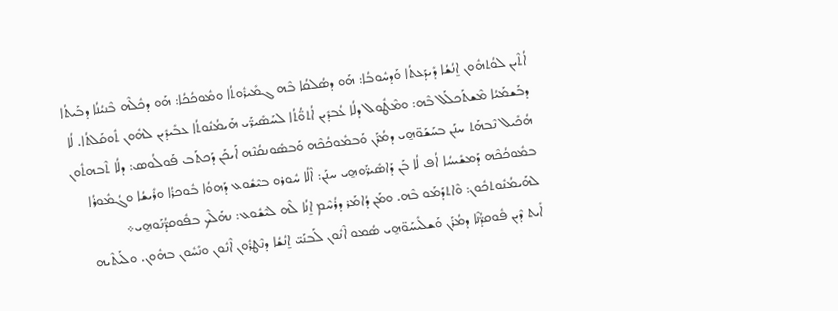ܐܳܬܶܝܢ ܠܘܳܬܗܽܘܢ ܐ̱ܢܳܫܳܐ ܕܺܝܕܰܥܬܳܐ ܘܰܕܚܽܘܒܳܐ: ܗܰܘ ܕܣܳܠܩܳܐ ܒܶܗ ܓܡܺܝܪܽܘܬܳܐ ܘܡܽܘܟܳܟܳܐ: ܗܰܘ ܕܟܽܠܶܗ ܒܶܢܝܳܢܳܐ ܕܒܰܝܬܳܐ ܕܒܰܫܡܰܝܳܐ ܡܶܫܬܰܟܠܰܠ ܒܶܗ: ܘܡܶܛܽܘܠ ܕܠܳܐ ܥܳܒܕܺܝܢ ܐܳܬܘ̈ܳܬܳܐ ܠܚܰܣܺܝܪ̈ܰܝ ܗܰܝܡܳܢܽܘܬܳܐ ܥܒܺܝܕܺܝܢ ܠܗܽܘܢ ܬܽܘܩܰܠܬܳܐ. ܠܳܐ ܗܳܟܺܝܠ ܢܶܒܗܰܬ ܚܢܰܢ ܒܚܰܫܰܘ̈ܗ̱ܝ ܕܡܳܪܰܢ ܘܰܒܡܽܘܟܳܟܶܗ ܘܰܒܣܽܘܢܩܳܢܶܗ ܐܰܝܟܰܢ ܕܰܟܬܰܒ ܦܰܘܠܳܘܣ: ܕܠܳܐ ܬܶܒܗܬܽܘܢ ܒܡܽܘܟܳܟܶܗ ܕܰܡܫܺܝܚܳܐ ܐܳܦ ܠܳܐ ܒܰܢ ܕܰܐܣܺܝܪ̈ܰܘܗ̱ܝ ܚܢܰܢ: ܐܶܠܳܐ ܚܽܘܪܘ ܒܝܶܫܽܘܥ ܕܰܗܘܳܐ ܒܽܘܟܪܳܐ ܘܪܺܝܫܳܐ ܘܓܳܡܽܘܪܳܐ ܠܗܰܝܡܳܢܽܘܬܟܽܘܢ: ܘܶܐܬܕܰܡܰܘ ܒܶܗ. ܘܡܰܢ ܕܳܐܡܰܪ ܕܪܳܚܶܡ ܐ̱ܢܳܐ ܠܶܗ ܠܝܶܫܽܘܥ: ܢܗܰܠܶܟ ܒܦܽܘܩܕ̈ܳܢܰܘܗ̱ܝ܀
ܐܺܝܬ ܕܶܝܢ ܦܽܘܩܕ̈ܳܢܶܐ ܕܡܳܪܰܢ ܘܰܫܠܺܝܚܰܘ̈ܗ̱ܝ ܣܳܡܘ ܐܶܢܽܘܢ ܠܰܒܢܰܝ̈ ܐ̱ܢܳܫܳܐ ܕܢܶܛܪܽܘܢ ܐܶܢܽܘܢ ܘܢܺܚܽܘܢ ܒܗܽܘܢ. ܘܠܰܝܬܶܝܗ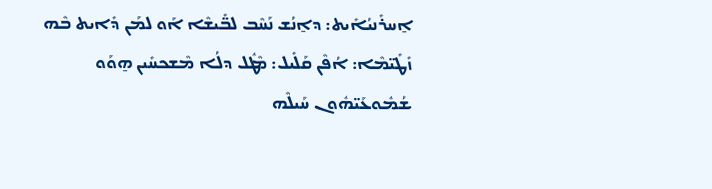ܐ̱ܚܪܺܢܝܳܐܺܝܬ: ܕܐ̱ܢܳܫ ܢܰܚܶܒ ܠܒ̈ܺܝܫܶܐ ܐܰܘ ܠܡܰܢ ܕܺܐܝܬ ܒܶܗ ܙܺܛܺܝ̈ܡܶܐ: ܐܳܦܶܢ ܩܰܠܺܝܠ: ܡܶܛܽܠ ܕܠܳܐ ܡܶܫܟܚܺܝܢ ܗ̱ܘܰܘ ܫܳܡܽܘܥܰܝ̈ܗܽܘܢ ܚܰܝܠܶܗ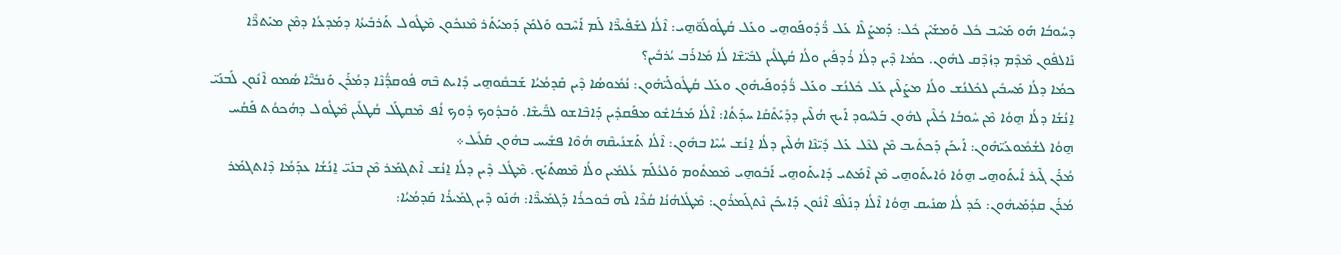ܕܚܽܘܒܳܐ ܗܰܘ ܡܰܚܶܒ ܟܽܠ ܘܰܡܫܰܝܶܢ ܟܽܠ: ܕܰܡܨܰܠܶܐ ܥܰܠ ܪ̈ܳܕܽܘܦܰܘܗ̱ܝ ܘܥܰܠ ܩܳܛܽܘܠܰܘ̈ܗ̱ܝ: ܐܶܠܳܐ ܠܫܰܦܺܝܪ̈ܶܐ ܠܰܡ ܐܰܚܶܒܘ ܘܰܠܡܰܢ ܕܰܡܝܰܬܰܪ ܡܶܢܟܽܘܢ ܡܶܛܽܘܠ ܬܰܪܒܺܝܬܳܐ ܕܡܰܕܥܳܐ ܕܡܶܢ ܡܝܰܬܪ̈ܶܐ ܢܺܐܠܦܽܘܢ ܡܶܕܶܡ ܕܙܳܕܶܩ ܠܗܽܘܢ. ܟܡܳܐ ܕܶܝܢ ܕܠܳܐ ܪܳܕܦܺܝܢ ܘܠܳܐ ܩܳܛܠܺܝܢ ܠܒܺܝ̈ܫܶܐ ܠܳܐ ܡܺܐܪܰܒ ܝܳܪܒܺܝܢ؟
ܟܡܳܐ ܕܠܳܐ ܡܰܚܒܺܝܢ ܠܟܽܠܢܳܫ ܘܠܳܐ ܡܨܰܠܶܝܢ ܥܰܠ ܟܽܠܢܳܫ ܘܥܰܠ ܪ̈ܳܕܽܘܦܰܝܗܽܘܢ ܘܥܰܠ ܩܳܛܽܘܠܰܝ̈ܗܽܘܢ: ܢܳܡܽܘܣܳܐ ܕܶܝܢ ܩܰܕܡܳܝܳܐ ܫܰܒܩܽܘܗ̱ܝ ܕܺܐܝܬ ܒܶܗ ܦܽܘܩܕ̈ܳܢܶܐ ܕܡܳܪܰܢ ܘܰܢܒܺܝ̈ܶܐ ܣܳܡܘ ܐܶܢܽܘܢ ܠܰܒܢܰܝ̈ ܐ̱ܢܳܫܳܐ ܕܠܳܐ ܗ̱ܘܳܐ ܡܶܢ ܚܽܘܒܳܐ ܟܳܠܶܝܢ ܠܗܽܘܢ ܒܰܠܚܽܘܕ ܐܰܝܟ ܗܳܠܶܝܢ ܕܕܺܝܰܬܺܩܺܐ ܚܕܰܬܳܐ: ܐܶܠܳܐ ܡܰܒܳܐܫܽܘ ܡܦܰܩܕܺܝܢ ܕܰܐܒܶܐܫܘ ܠܒ̈ܺܝܫܶܐ. ܘܰܒܕܽܘܟ ܕܽܘܟ ܐܳܦ ܡܶܩܛܰܠ ܩܳܛܠܺܝܢ ܡܶܛܽܘܠ ܕܗܳܟܘܳܬ ܦܰܩܳܚ ܗ̱ܘܳܐ ܠܫܳܡܽܘܥܰܝ̈ܗܽܘܢ: ܐܰܝܟܰܢ ܕܰܟܬܺܝܒ ܡܶܢ ܠܥܶܠ ܥܰܠ ܕܺܝ̈ܢܶܐ ܗܳܠܶܝܢ ܕܠܳܐ ܐ̱ܢܳܫ ܚܳܝܶܐ ܒܗܽܘܢ: ܐܶܠܳܐ ܬܰܫܢܺܝܩܶܗ ܗܳܘܶܐ ܦܫܺܝܚ ܒܗܽܘܢ ܩܰܠܺܝܠ܀
ܡܳܪܰܢ ܓܶܝܪ ܐܺܝܬܰܘܗ̱ܝ ܗ̱ܘܳܐ ܘܺܐܝܬܰܘܗ̱ܝ ܡܶܢ ܐܶܡܰܬܝ ܕܺܐܝܬܰܘܗ̱ܝ ܐܰܒܽܘܗ̱ܝ ܡܶܡܬܽܘܡ ܘܰܠܥܳܠܰܡ ܥܳܠܡܺܝܢ ܘܠܳܐ ܡܶܣܬܰܝܰܟ. ܡܶܛܽܠ ܕܶܝܢ ܕܠܳܐ ܐ̱ܢܳܫ ܐܶܬܓܡܰܪ ܡܶܢ ܒܢܰܝ̈ ܐ̱ܢܳܫܳܐ ܥܕܰܡܳܐ ܕܶܐܬܓܡܰܪ ܡܳܪܰܢ ܩܕܳܡܰܝܗܽܘܢ: ܟܰܕ ܠܳܐ ܣܢܺܝܩ ܗ̱ܘܳܐ ܐܶܠܳܐ ܕܢܰܠܶܦ ܐܶܢܽܘܢ ܕܰܐܝܟܰܢ ܢܶܬܓܰܡܪܽܘܢ: ܡܶܛܽܠܗܳܢܳܐ ܩܳܪܶܐ ܠܶܗ ܒܽܘܟܪܳܐ ܕܰܓܡܺܝܪ̈ܶܐ: ܗܳܢܰܘ ܕܶܝܢ ܓܡܺܝܪܳܐ ܩܰܕܡܳܝܳܐ: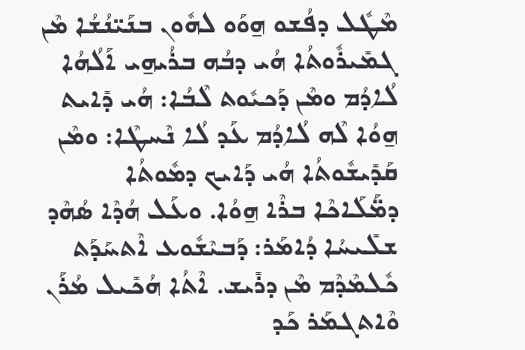ܡܶܛܽܠ ܕܦܳܫܘ ܗ̱ܘܰܘ ܠܗܽܘܢ ܒܢܰܝ̈ܢܳܫܳܐ ܡܶܢ ܓܡܺܝܪܽܘܬܳܐ ܗܳܝ ܕܒܳܗ ܒܪܳܝܗ̱ܝ ܐܰܠܳܗܳܐ ܠܳܐܕܳܡ ܘܡܶܢ ܕܰܟܝܽܘܬ ܠܶܒܳܐ: ܗܳܝ ܕܺܐܝܬ ܗ̱ܘܳܐ ܠܶܗ ܠܳܐܕܳܡ ܥܰܕ ܠܳܐ ܢܶܚܛܶܐ: ܘܡܶܢ ܩܰܕܺܝܫܽܘܬܳܐ ܗܳܝ ܕܰܐܝܟ ܕܡܽܘܬܳܐ ܕܡ̈ܰܠܰܐܟܶܐ ܒܪܶܐ ܗ̱ܘܳܐ. ܘܥܰܠ ܗܳܕܶܐ ܣܳܗܶܕ ܫܠܺܝܚܳܐ ܕܳܐܡܰܪ: ܕܰܒܝܶܫܽܘܥ ܐܶܬܚܰܕܰܬ ܟܽܠܡܶܕܶܡ ܡܶܢ ܕܪܺܝܫ. ܐܶܬܳܐ ܗܳܟܺܝܠ ܡܳܪܰܢ ܘܶܐܬܓܡܰܪ ܟܰܕ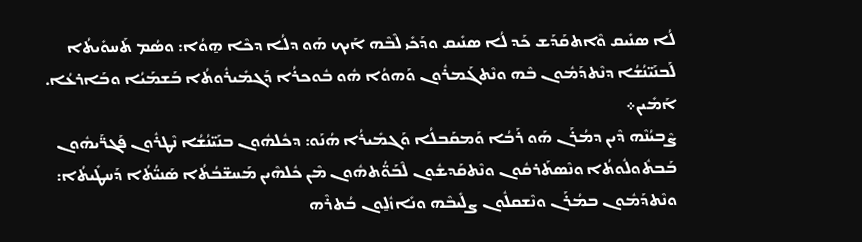ܠܳܐ ܣܢܺܝܩ ܘܶܐܬܩܰܕܰܫ ܟܰܕ ܠܳܐ ܣܢܺܝܩ ܘܕܰܟܺܝ ܠܶܒܶܗ ܐܰܝܟ ܗܰܘ ܕܠܳܐ ܕܟܶܐ ܗ̱ܘܳܐ: ܘܣܳܡ ܬܰܚܘܺܝܬܳܐ ܠܰܒܢܰܝ̈ܢܳܫܳܐ ܕܢܶܬܕܰܡܽܘܢ ܒܶܗ ܘܢܶܬܓܰܡܪܽܘܢ ܘܰܗܘܳܐ ܗܽܘ ܒܽܘܟܪܳܐ ܕܰܓܡܺܝܪܽܘܬܳܐ ܒܰܫܡܰܝܳܐ ܘܒܰܐܪܥܳܐ. ܐܰܡܺܝܢ܀
ܨܶܒܝܳܢܶܗ ܕܶܝܢ ܕܡܳܪܰܢ ܗܰܘ ܪܰܒܳܐ ܘܰܡܩܰܒܠܳܐ ܘܰܓܡܺܝܪܳܐ ܗܳܢܰܘ: ܕܟܽܠܗܽܘܢ ܒܢܰܝ̈ܢܳܫܳܐ ܢܶܛܪܽܘܢ ܦܰܓܪ̈ܰܝܗܽܘܢ ܒܰܒܬܽܘܠܽܘܬܳܐ ܘܢܶܣܬܰܪܩܽܘܢ ܘܢܶܬܩܰܕܫܽܘܢ ܠܶܒܰܘ̈ܳܬܗܽܘܢ ܡܶܢ ܟܽܠܗܶܝܢ ܡܰܚܫ̈ܒܳܬܳܐ ܣܰܢܝ̈ܳܬܳܐ ܕܰܚܛܺܝܬܳܐ: ܘܢܶܬܕܰܡܽܘܢ ܒܡܳܪܰܢ ܘܢܶܫܩܠܽܘܢ ܨܠܺܝܒܶܗ ܘܢܺܐܙܽܠ̱ܘܢ ܒܳܬܪܶܗ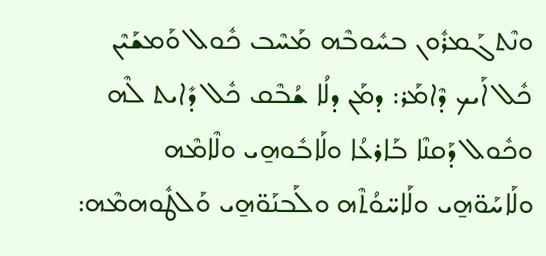ܘܢܶܬܓܰܡܪܽܘܢ ܒܚܽܘܒܶܗ ܡܰܚܶܒ ܟܽܘܠ ܘܰܡܫܰܝܶܢ ܟܽܠ ܐܰܝܟ ܕܶܐܡܰܪ: ܕܡܰܢ ܕܠܳܐ ܫܳܒܶܩ ܟܽܠ ܕܺܐܝܬ ܠܶܗ ܘܟܽܘܠ ܕܰܩܢܶܐ ܒܰܐܪܥܳܐ ܘܠܰܐܒܽܘܗ̱ܝ ܘܠܶܐܡܶܗ ܘܠܰܐܚܰܘ̈ܗ̱ܝ ܘܠܰܐܚ̈ܘܳܬܶܗ ܘܠܰܒܢܰܘ̈ܗ̱ܝ ܘܰܠܛܽܘܗܡܶܗ: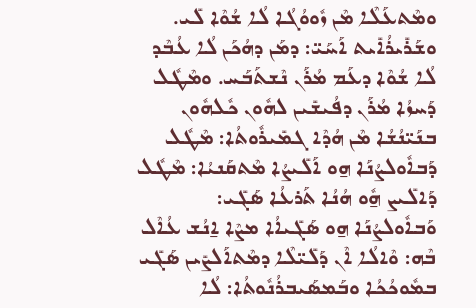ܘܡܶܬܥܰܠܶܐ ܡܶܢ ܙܽܘܘܳܓܳܐ ܠܳܐ ܫܳܘܶܐ ܠܺܝ.
ܘܫܰܪܺܝܪܳܐܺܝܬ ܐܰܚܰܝ̈: ܕܡܰܢ ܕܗܳܟܰܢ ܠܳܐ ܥܳܒܶܕ ܠܳܐ ܫܳܘܶܐ ܕܥܰܡ ܡܳܪܰܢ ܢܶܫܬܰܒܰܚ. ܘܡܶܛܽܠ ܕܰܚܙܳܐ ܡܳܪܰܢ ܕܦܳܝܫܺܝܢ ܠܗܽܘܢ ܟܽܠܗܽܘܢ ܒܢܰܝ̈ܢܳܫܳܐ ܡܶܢ ܗܳܕܶܐ ܓܡܺܝܪܽܘܬܳܐ: ܡܶܛܽܠ ܕܰܒܐܽܘܠܨܳܢܰܐ ܗ̱ܘ ܐܰܠܺܝܨܳܐ ܡܶܬܩܰܢܝܳܐ: ܡܶܛܽܠ ܕܰܐܠܺܝܨ ܗ̱ܽܘ ܗܳܢܳܐ ܬܰܪܥܳܐ ܣܰܓܺܝ: ܘܰܒܐܽܘܠܨܳܢܰܐ ܗ̱ܘ ܣܰܓܺܝܐܳܐ ܡܨܶܐ ܐ̱ܢܳܫ ܥܳܐܶܠ ܒܶܗ: ܘܶܐܠܳܐ ܐܶܢ ܕܰܠܺܝ̈ܠܶܐ ܕܡܶܬܐܰܠܨܺܝܢ ܣܰܓܺܝ ܒܡܽܘܟܳܟܳܐ ܘܒܰܡܣܰܝܒܪܳܢܽܘܬܳܐ: ܠܳܐ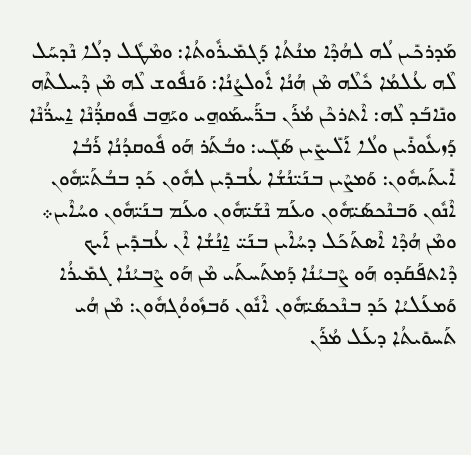ܡܰܕܪܟܺܝܢ ܠܳܗ ܠܗܳܕܶܐ ܡܢܳܬܳܐ ܕܰܓܡܺܝܪܽܘܬܳܐ: ܘܡܶܛܽܠ ܕܠܳܐ ܢܶܕܚܰܠ ܠܶܗ ܥܳܠܡܳܐ ܟܽܠܶܗ ܡܶܢ ܗܳܢܳܐ ܐܽܘܠܨܳܢܳܐ: ܘܰܢܦܽܘܫ ܠܶܗ ܡܶܢ ܕܶܚܠܬܶܗ ܘܢܺܐܒܰܕ ܠܶܗ: ܐܶܬܪܟܶܢ ܡܳܪܰܢ ܒܪ̈ܰܚܡܰܘܗ̱ܝ ܘܝܰܗ̱ܒ ܦܽܘܩܕ̈ܳܢܶܐ ܐ̱ܚܪ̈ܳܢܶܐ ܕܰܙܥܽܘܪܺܝܢ ܘܠܳܐ ܐܰܠܺܝܨܺܝܢ ܣܰܓܺܝ: ܘܒܳܬܰܪ ܗܰܘ ܦܽܘܩܕܳܢܳܐ ܪܰܒܳܐ ܐܺܝܬܰܝܗܽܘܢ: ܘܰܡܨܶܝܢ ܒܢܰܝ̈ܢܳܫܳܐ ܥܳܒܕܺܝܢ ܠܗܽܘܢ ܟܰܕ ܒܒܳܬܰܝ̈ܗܽܘܢ ܐܶܢܽܘܢ ܘܰܒܢܶܟܣܰܝ̈ܗܽܘܢ ܘܥܰܡ ܢܶܫܰܝ̈ܗܽܘܢ ܘܥܰܡ ܒܢܰܝ̈ܗܽܘܢ ܘܚܳܐܶܝܢ܀
ܘܡܶܢ ܗܳܕܶܐ ܐܶܣܬܰܟܰܠ ܕܚܳܐܶܝܢ ܒܢܰܝ̈ ܐ̱ܢܳܫܳܐ ܐܶܢ ܥܳܒܕܺܝܢ ܐܰܝܟ ܕܶܐܬܦܰܩܰܕܘ ܗܰܘ ܨܶܒܝܳܢܳܐ ܕܰܡܬܰܚܬܰܝ ܡܶܢ ܗܰܘ ܨܶܒܝܳܢܳܐ ܓܡܺܝܪܳܐ ܘܰܡܥܰܠܝܳܐ ܟܰܕ ܒܢܶܟܣܰܝ̈ܗܽܘܢ ܐܶܢܽܘܢ ܘܰܒܙܽܘܘܳܓܗܽܘܢ: ܡܶܢ ܗܳܝ ܬܰܚܘܺܝܬܳܐ ܕܥܰܠ ܡܳܪܰܢ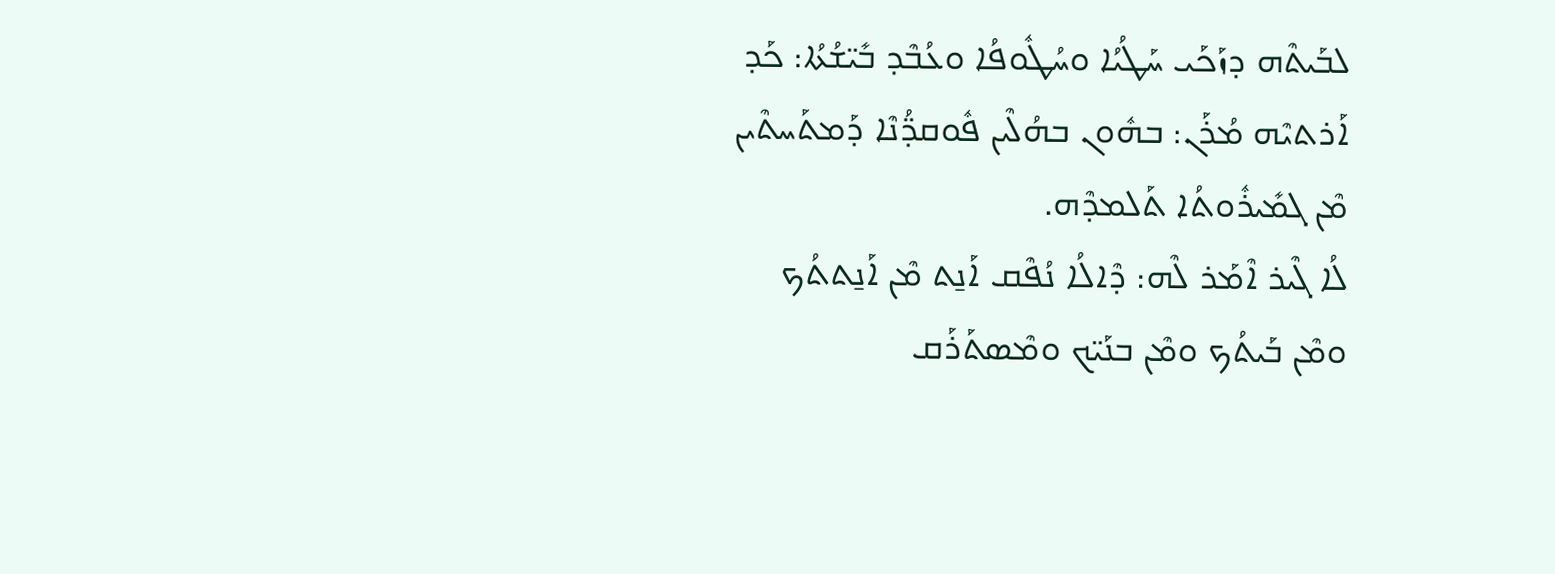ܠܒܰܝܬܶܗ ܕܙܰܟܰܝ ܚܰܛܳܝܳܐ ܘܚܳܛܽܘܦܳܐ ܘܥܳܒܶܕ ܒܺܝ̈ܫܳܬܳܐ: ܟܰܕ ܐܰܪܬܝܶܗ ܡܳܪܰܢ: ܒܗܽܘܢ ܒܗܳܠܶܝܢ ܦܽܘܩܕ̈ܳܢܶܐ ܕܰܡܬܰܚܬܶܝܢ ܡܶܢ ܓܡܺܝܪܽܘܬܳܐ ܬܰܠܡܕܶܗ.
ܠܳܐ ܓܶܝܪ ܐܶܡܰܪ ܠܶܗ: ܕܶܐܠܳܐ ܢܳܦܶܩ ܐܰܢ̱ܬ ܡܶܢ ܐܰܢ̱ܬܬܳܟ ܘܡܶܢ ܒܰܝܬܳܟ ܘܡܶܢ ܒܢܰܝ̈ܟ ܘܡܶܣܬܰܪܰܩ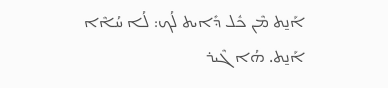ܐܰܢ̱ܬ ܡܶܢ ܟܽܠ ܕܺܐܝܬ ܠܳܟ: ܠܳܐ ܚܳܐܶܐ ܐܰܢ̱ܬ. ܗܳܐ ܓܶܝܪ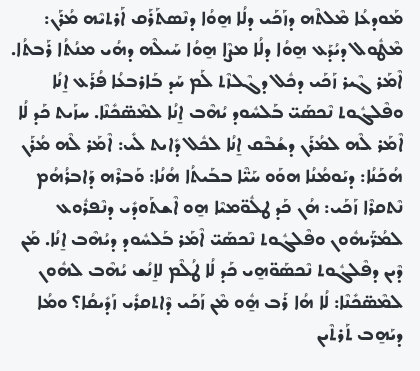ܡܰܘܕܥܳܐ ܡܶܠܬܶܗ ܕܙܰܟܰܝ ܕܠܳܐ ܗ̱ܘܳܐ ܕܢܶܣܬܰܪܰܩ ܐܰܪܬܝܶܗ ܡܳܪܰܢ: ܡܶܛܽܘܠ ܕܝܳܕܰܥ ܗ̱ܘܳܐ ܕܠܳܐ ܡܨܶܐ ܗ̱ܘܳܐ ܚܰܝܠܶܗ ܕܗܳܝ ܡܢܳܬܳܐ ܪܰܒܬܳܐ. ܐܶܡܰܪ ܓܶܝܪ ܙܰܟܰܝ ܕܟܽܠ ܕܓܶܠܙܶܬ ܠܰܡ ܚܰܕ ܒܰܐܪܒܥܳܐ ܦܳܪܰܥ ܐ̱ܢܳܐ ܘܦܶܠܓܽܘܬ ܢܶܟܣܰܝ̈ ܒܰܠܚܽܘܕ ܝܳܗܶܒ ܐ̱ܢܳܐ ܠܡܶܣ̈ܟܺܢܶܐ. ܚܙܰܝܬ ܟܰܕ ܠܳܐ ܐܶܡܰܪ ܠܶܗ ܠܡܳܪܰܢ ܕܫܳܒܶܩ ܐ̱ܢܳܐ ܠܟܽܠ ܕܺܐܝܬ ܠܺܝ: ܐܶܡܰܪ ܠܶܗ ܡܳܪܰܢ ܗܳܟܰܢܳܐ: ܕܝܰܘܡܳܢܳܐ ܗܘܰܘ ܚܰܝ̈ܶܐ ܒܒܰܝܬܳܐ ܗܳܢܳܐ: ܘܰܒܪܶܗ ܕܰܐܒܪܳܗܳܡ ܢܶܬܩܪܶܐ ܙܰܟܰܝ: ܗܳܢ ܟܰܕ ܛܠܽܘ̈ܡܝܶܐ ܗ̱ܘ ܐܶܫܬܰܘܕܺܝ ܕܢܶܦܪܽܘܥ ܠܡܳܪ̈ܰܝܗܽܘܢ ܘܦܶܠܓܽܘܬ ܢܶܟܣܰܝ̈ ܐܶܡܰܪ ܒܰܠܚܽܘܕ ܕܝܳܗܶܒ ܐ̱ܢܳܐ. ܡܰܢ ܕܶܝܢ ܕܦܶܠܓܽܘܬ ܢܶܟܣܰܘ̈ܗ̱ܝ ܟܰܕ ܠܳܐ ܛܳܠܶܡ ܠܐ̱ܢܳܫ ܝܳܗܶܒ ܠܗܽܘܢ ܠܡܶܣ̈ܟܺܢܶܐ: ܠܳܐ ܗܳܐ ܪܰܒ ܗ̱ܽܘ ܡܶܢ ܙܰܟܰܝ ܕܶܐܬܩܪܺܝ ܙܰܕܺܝܩܳܐ؟ ܘܡܳܐ ܕܝܰܗ̱ܒ ܬܰܪܬܶܝܢ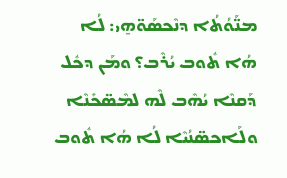ܡܢ̈ܰܘܳܬܳܐ ܕܢܶܟܣܰܘ̈ܗ̱ܝ: ܠܳܐ ܗܳܐ ܬܽܘܒ ܝܳܪܶܒ؟ ܘܡܰܢ ܕܟܽܠ ܕܰܩܢܶܐ ܝܳܗܶܒ ܠܶܗ ܠܡܶܣ̈ܟܺܢܶܐ ܘܠܰܐܟܣ̈ܢܳܝܶܐ ܠܳܐ ܗܳܐ ܬܽܘܒ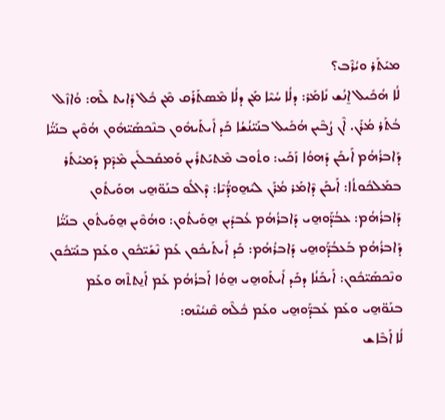ܡܝܰܬܰܪ ܘܝܳܪܶܒ؟
ܠܳܐ ܗܳܟܺܝܠ ܐ̱ܢܳܫ ܢܺܐܡܰܪ: ܕܠܳܐ ܚܳܝܶܐ ܡܰܢ ܕܠܳܐ ܡܶܣܬܰܪܰܩ ܡܶܢ ܟܽܠ ܕܺܐܝܬ ܠܶܗ: ܘܳܐܙܶܠ ܒܳܬܰܪ ܡܳܪܰܢ. ܐܶܢ ܨܳܒܶܝܢ ܗܳܟܺܝܠ ܒܢܰܝ̈ܢܳܫܳܐ ܟܰܕ ܐܺܝܬܰܝܗܽܘܢ ܒܢܶܟܣܰܝ̈ܗܽܘܢ ܗܳܘܶܝܢ ܒܢܰܝ̈ܳܐ ܕܰܐܒܪܳܗܳܡ ܐܰܝܟܰܢ ܕܰܗܘܳܐ ܙܰܟܰܝ: ܘܬܽܘܒ ܡܶܬܝܰܬܪܺܝܢ ܘܰܡܩܰܒܠܺܝܢ ܡܶܕܶܡ ܕܰܡܝܰܬܰܪ ܒܡܰܠܟܽܘܬܳܐ: ܐܰܝܟܰܢ ܕܶܐܡܰܪ ܡܳܪܰܢ ܠܝܽܗ̱ܘܕ̈ܳܝܶܐ: ܕܶܐܠܽܘ ܒܢܰܘ̈ܗ̱ܝ ܗܘܰܝܬܽܘܢ ܕܰܐܒܪܳܗܳܡ: ܥܒܳܕ̈ܰܘܗ̱ܝ ܕܰܐܒܪܳܗܳܡ ܥܳܒܕܺܝܢ ܗ̱ܘܰܝܬܽܘܢ: ܘܗܳܘܶܝܢ ܗ̱ܘܰܝܬܽܘܢ ܒܢܰܝ̈ܳܐ ܕܰܐܒܪܳܗܳܡ ܒܰܥܒܳܕ̈ܰܘܗ̱ܝ ܕܰܐܒܪܳܗܳܡ: ܟܰܕ ܐܺܝܬܰܝܟܽܘܢ ܥܰܡ ܢܶܫܰܝ̈ܟܽܘܢ ܘܥܰܡ ܒܢܰܝ̈ܟܽܘܢ ܘܢܶܟܣܰܝ̈ܟܽܘܢ: ܐܰܝܟܰܢܳܐ ܕܟܰܕ ܐܺܝܬܰܘܗ̱ܝ ܗ̱ܘܳܐ ܐܰܒܪܳܗܳܡ ܥܰܡ ܐܰܢ̱ܬܬܶܗ ܘܥܰܡ ܒܢܰܘ̈ܗ̱ܝ ܘܥܰܡ ܥܰܒܕ̈ܰܘܗ̱ܝ ܘܥܰܡ ܟܽܠܶܗ ܩܶܢܝܳܢܶܗ:
ܠܳܐ ܐܰܒܶܐܫ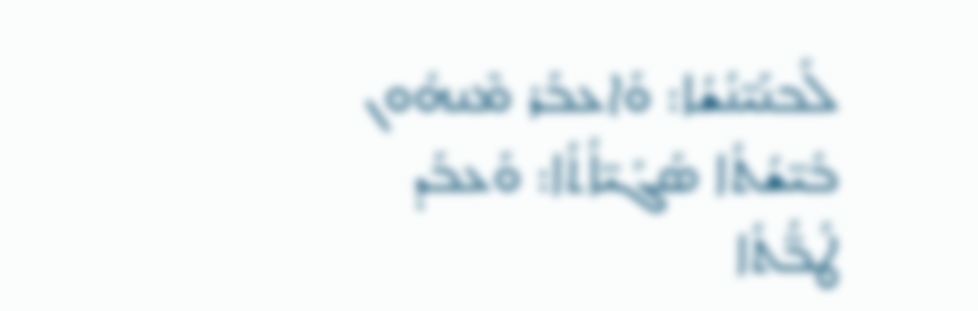ܠܰܒܢܰܝ̈ܢܳܫܳܐ: ܘܰܐܥܒܰܪ ܡܶܢܗܽܘܢ ܒܺܝ̈ܫܳܬܳܐ ܣܰܓܺܝ̈ܐܳܬܳܐ: ܘܰܥܒܰܕ ܛܳܒ̈ܳܬܳܐ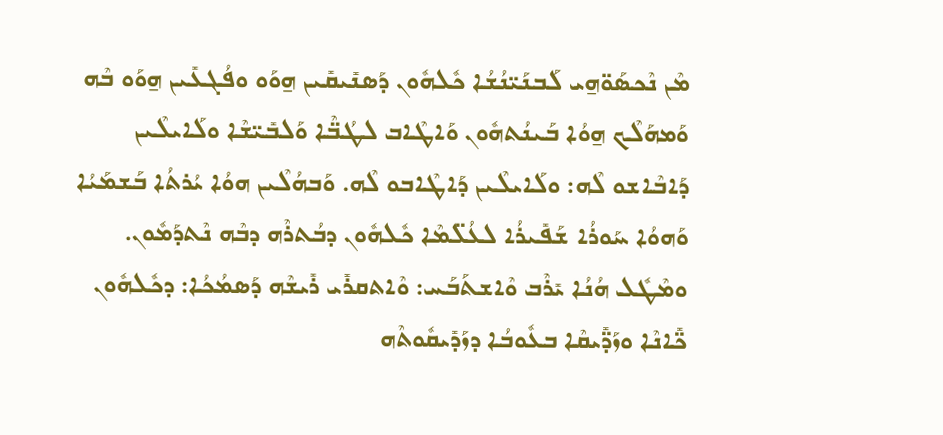ܡܶܢ ܢܶܟܣܰܘ̈ܗ̱ܝ ܠܰܒܢܰܝ̈ܢܳܫܳܐ ܟܽܠܗܽܘܢ ܕܰܣܢܺܝܩܺܝܢ ܗ̱ܘܰܘ ܘܦܳܓܥܺܝܢ ܗ̱ܘܰܘ ܒܶܗ ܘܰܡܗܰܠܶܟ ܗ̱ܘܳܐ ܒܰܝܢܳܬܗܽܘܢ ܘܰܐܛܶܐܒ ܠܛܳܒ̈ܶܐ ܘܰܠܒܺܝ̈ܫܶܐ ܘܠܰܐܝܠܶܝܢ ܕܰܐܒܶܐܫܘ ܠܶܗ: ܘܠܰܐܝܠܶܝܢ ܕܰܐܛܶܐܒܘ ܠܶܗ. ܘܰܒܗܳܠܶܝܢ ܗܘܳܐ ܝܳܪܬܳܐ ܒܰܫܡܰܝܳܐ ܘܰܗܘܳܐ ܚܰܘܪܳܐ ܫܰܦܺܝܪܳܐ ܠܥܳܠ̈ܡܶܐ ܟܽܠܗܽܘܢ ܕܒܳܬܪܶܗ ܕܒܶܗ ܢܶܬܕܰܡܽܘܢ. ܘܡܶܛܽܠ ܗܳܢܳܐ ܝܺܪܶܒ ܘܶܐܫܬܰܒܰܚ: ܘܶܐܬܩܪܺܝ ܪܺܝܫܶܗ ܕܰܣܡܳܟܳܐ: ܕܟܽܠܗܽܘܢ ܟ̈ܺܐܢܶܐ ܘܙܰܕ̈ܺܝܩܶܐ ܒܥܽܘܒܳܐ ܕܙܰܕܺܝܩܽܘܬܶܗ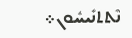ܢܶܬܬܢܺܝܚܽܘܢ܀